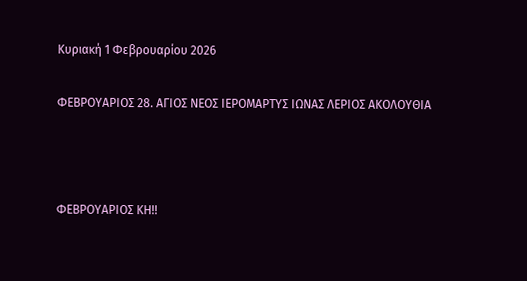Κυριακή 1 Φεβρουαρίου 2026

ΦΕΒΡΟΥΑΡΙΟΣ 28. ΑΓΙΟΣ ΝΕΟΣ ΙΕΡΟΜΑΡΤΥΣ ΙΩΝΑΣ ΛΕΡΙΟΣ ΑΚΟΛΟΥΘΙΑ



ΦΕΒΡΟΥΑΡΙΟΣ ΚΗ!!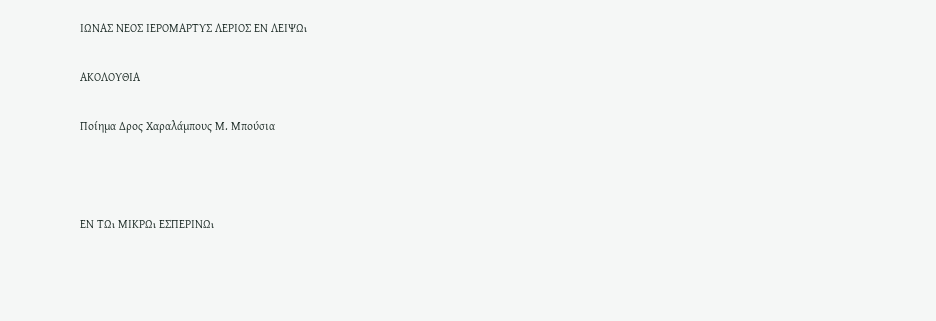ΙΩΝΑΣ ΝΕΟΣ ΙΕΡΟΜΑΡΤΥΣ ΛΕΡΙΟΣ ΕΝ ΛΕΙΨῼ

ΑΚΟΛΟΥΘΙΑ

Ποίημα Δρος Χαραλάμπους Μ. Μπούσια



ΕΝ Τῼ ΜΙΚΡῼ ΕΣΠΕΡΙΝῼ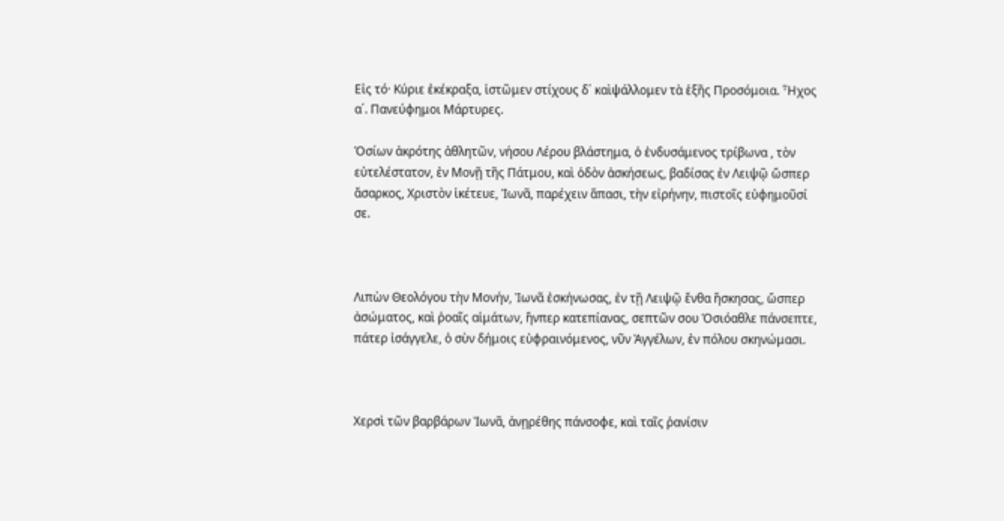Εἰς τό· Κύριε ἐκέκραξα, ἱστῶμεν στίχους δ΄ καὶψάλλομεν τὰ ἑξῆς Προσόμοια. Ἦχος α΄. Πανεύφημοι Μάρτυρες.

Ὁσίων ἀκρότης ἀθλητῶν, νήσου Λέρου βλάστημα, ὁ ἐνδυσάμενος τρίβωνα , τὸν εὐτελέστατον, ἐν Μονῇ τῆς Πάτμου, καὶ ὁδὸν ἀσκήσεως, βαδίσας ἐν Λειψῷ ὥσπερ ἄσαρκος, Χριστὸν ἱκέτευε, Ἰωνᾶ, παρέχειν ἅπασι, τὴν εἰρήνην, πιστοῖς εὐφημοῦσί σε.



Λιπὼν Θεολόγου τὴν Μονήν, Ἰωνᾶ ἐσκήνωσας, ἐν τῇ Λειψῷ ἔνθα ἤσκησας, ὥσπερ ἀσώματος, καὶ ῥοαῖς αἱμάτων, ἥνπερ κατεπίανας, σεπτῶν σου Ὁσιόαθλε πάνσεπτε, πάτερ ἰσάγγελε, ὁ σὺν δήμοις εὐφραινόμενος, νῦν Ἀγγέλων, ἐν πόλου σκηνώμασι.



Χερσὶ τῶν βαρβάρων Ἰωνᾶ, ἀνῃρέθης πάνσοφε, καὶ ταῖς ῥανίσιν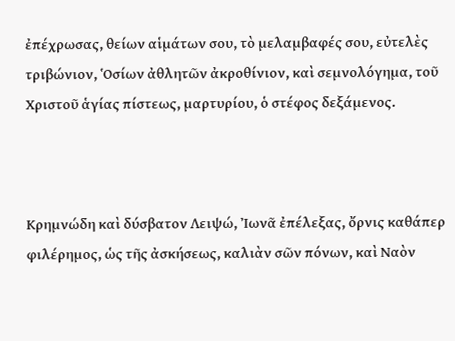ἐπέχρωσας, θείων αἱμάτων σου, τὸ μελαμβαφές σου, εὐτελὲς τριβώνιον, Ὁσίων ἀθλητῶν ἀκροθίνιον, καὶ σεμνολόγημα, τοῦ Χριστοῦ ἁγίας πίστεως, μαρτυρίου, ὁ στέφος δεξάμενος.



Κρημνώδη καὶ δύσβατον Λειψώ, Ἰωνᾶ ἐπέλεξας, ὄρνις καθάπερ φιλέρημος, ὡς τῆς ἀσκήσεως, καλιὰν σῶν πόνων, καὶ Ναὸν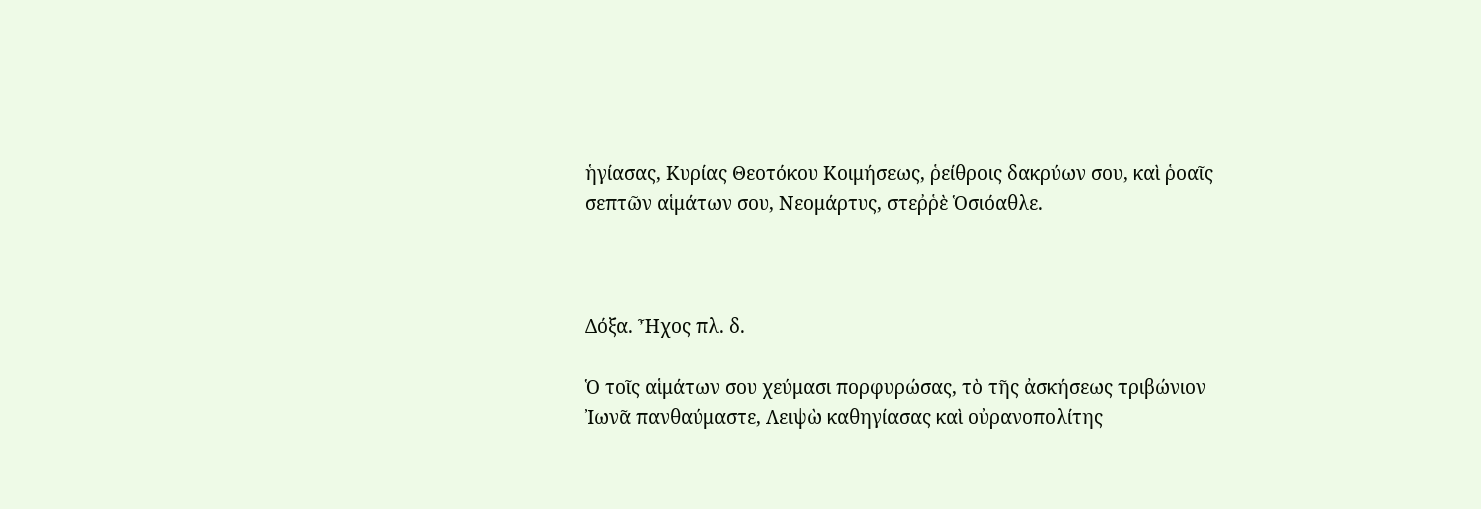ἡγίασας, Κυρίας Θεοτόκου Κοιμήσεως, ῥείθροις δακρύων σου, καὶ ῥοαῖς σεπτῶν αἱμάτων σου, Νεομάρτυς, στεῤῥὲ Ὁσιόαθλε.



Δόξα. Ἦχος πλ. δ.

Ὁ τοῖς αἱμάτων σου χεύμασι πορφυρώσας, τὸ τῆς ἀσκήσεως τριβώνιον Ἰωνᾶ πανθαύμαστε, Λειψὼ καθηγίασας καὶ οὐρανοπολίτης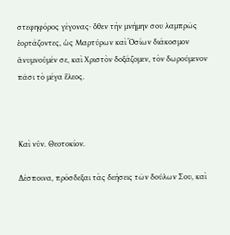στεφηφόρος γέγονας· ὅθεν τὴν μνήμην σου λαμπρῶς ἑορτάζοντες, ὡς Μαρτύρων καὶ Ὁσίων διάκοσμον ἀνυμνοῦμέν σε, καὶ Χριστὸν δοξάζομεν, τὸν δωρούμενον πᾶσι τὸ μέγα ἔλεος.



Καὶ νῦν. Θεοτοκίον.

Δέσποινα, πρόσδεξαι τὰς δεήσεις τῶν δούλων Σου, καὶ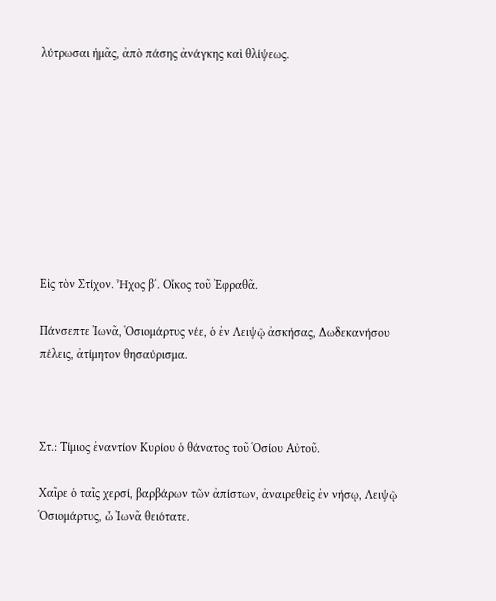λύτρωσαι ἡμᾶς, ἀπὸ πάσης ἀνάγκης καὶ θλίψεως.









Εἰς τὸν Στίχον. Ἦχος β΄. Οἶκος τοῦ Ἐφραθᾶ.

Πάνσεπτε Ἰωνᾶ, Ὁσιομάρτυς νέε, ὁ ἐν Λειψῷ ἀσκήσας, Δωδεκανήσου πέλεις, ἀτίμητον θησαύρισμα.



Στ.: Τίμιος ἐναντίον Κυρίου ὁ θάνατος τοῦ Ὁσίου Αὐτοῦ.

Χαῖρε ὁ ταῖς χερσί, βαρβάρων τῶν ἀπίστων, ἀναιρεθεὶς ἐν νήσῳ, Λειψῷ Ὁσιομάρτυς, ὦ Ἰωνᾶ θειότατε.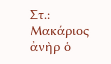Στ.: Μακάριος ἀνὴρ ὁ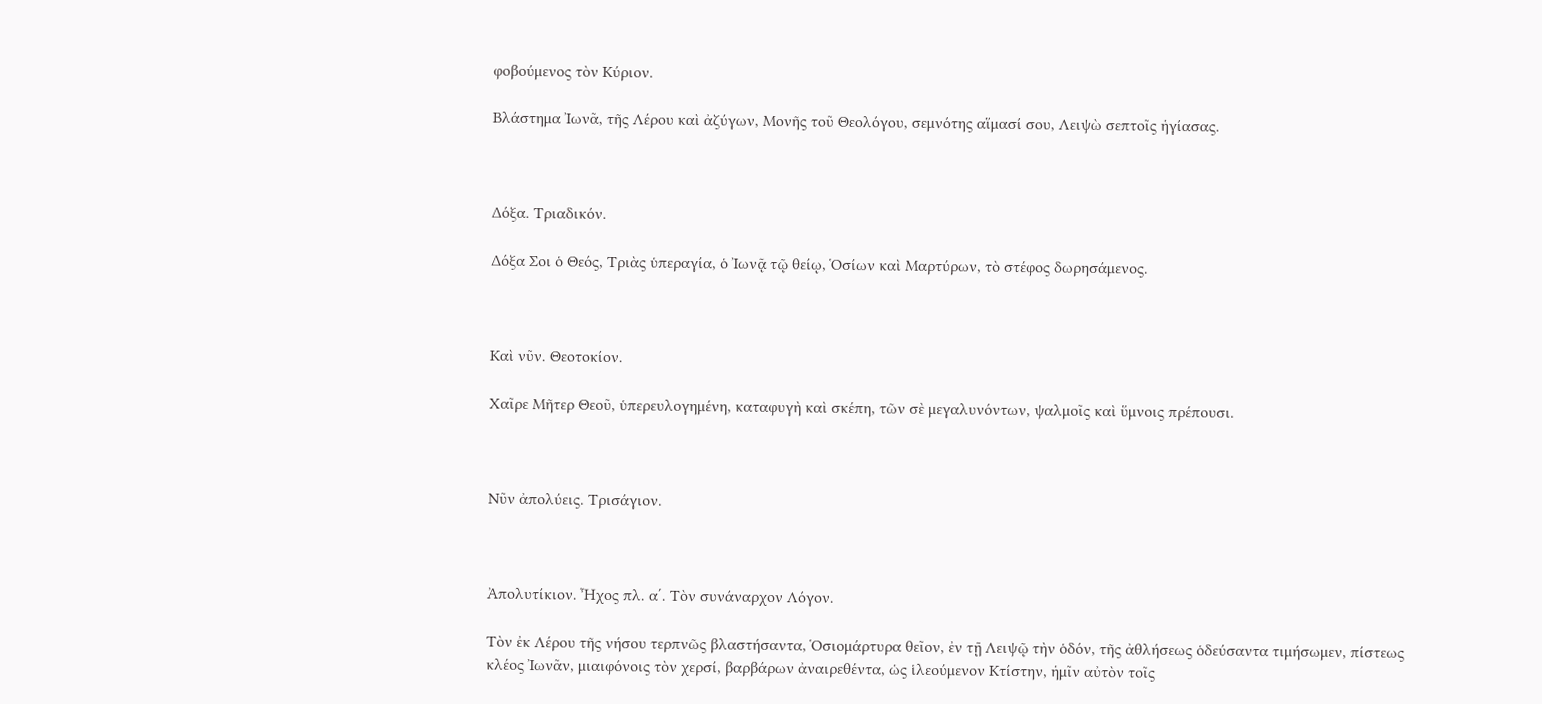φοβούμενος τὸν Κύριον.

Βλάστημα Ἰωνᾶ, τῆς Λέρου καὶ ἀζύγων, Μονῆς τοῦ Θεολόγου, σεμνότης αἵμασί σου, Λειψὼ σεπτοῖς ἡγίασας.



Δόξα. Τριαδικόν.

Δόξα Σοι ὁ Θεός, Τριὰς ὑπεραγία, ὁ Ἰωνᾷ τῷ θείῳ, Ὁσίων καὶ Μαρτύρων, τὸ στέφος δωρησάμενος.



Καὶ νῦν. Θεοτοκίον.

Χαῖρε Μῆτερ Θεοῦ, ὑπερευλογημένη, καταφυγὴ καὶ σκέπη, τῶν σὲ μεγαλυνόντων, ψαλμοῖς καὶ ὕμνοις πρέπουσι.



Νῦν ἀπολύεις. Τρισάγιον.



Ἀπολυτίκιον. Ἦχος πλ. α΄. Τὸν συνάναρχον Λόγον.

Τὸν ἐκ Λέρου τῆς νήσου τερπνῶς βλαστήσαντα, Ὁσιομάρτυρα θεῖον, ἐν τῇ Λειψῷ τὴν ὁδόν, τῆς ἀθλήσεως ὁδεύσαντα τιμήσωμεν, πίστεως κλέος Ἰωνᾶν, μιαιφόνοις τὸν χερσί, βαρβάρων ἀναιρεθέντα, ὡς ἱλεούμενον Κτίστην, ἡμῖν αὐτὸν τοῖς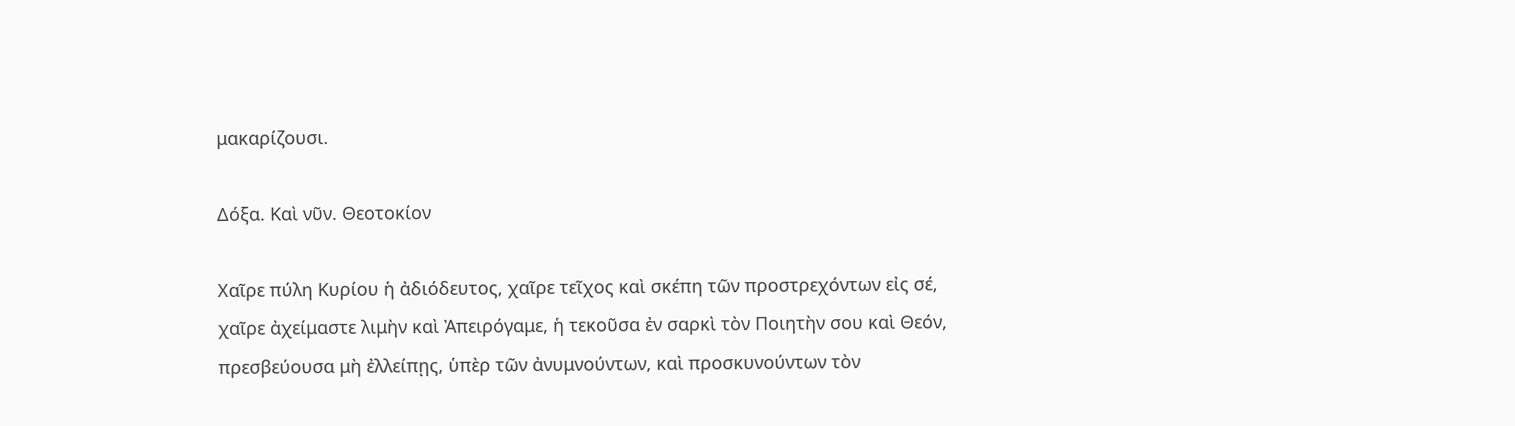μακαρίζουσι.

Δόξα. Καὶ νῦν. Θεοτοκίον

Χαῖρε πύλη Κυρίου ἡ ἀδιόδευτος, χαῖρε τεῖχος καὶ σκέπη τῶν προστρεχόντων εἰς σέ, χαῖρε ἀχείμαστε λιμὴν καὶ Ἀπειρόγαμε, ἡ τεκοῦσα ἐν σαρκὶ τὸν Ποιητὴν σου καὶ Θεόν, πρεσβεύουσα μὴ ἐλλείπῃς, ὑπὲρ τῶν ἀνυμνούντων, καὶ προσκυνούντων τὸν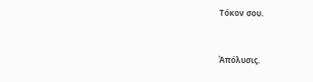Τόκον σου.



Ἀπόλυσις.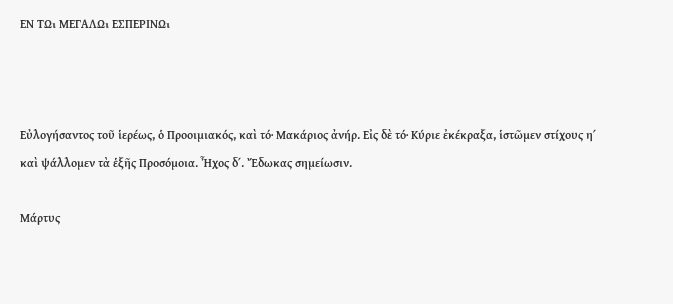ΕΝ Τῼ ΜΕΓΑΛῼ ΕΣΠΕΡΙΝῼ



Εὐλογήσαντος τοῦ ἱερέως, ὁ Προοιμιακός, καὶ τό· Μακάριος ἀνήρ. Εἰς δὲ τό· Κύριε ἐκέκραξα, ἱστῶμεν στίχους η΄ καὶ ψάλλομεν τὰ ἑξῆς Προσόμοια. Ἦχος δ΄. Ἔδωκας σημείωσιν.

Μάρτυς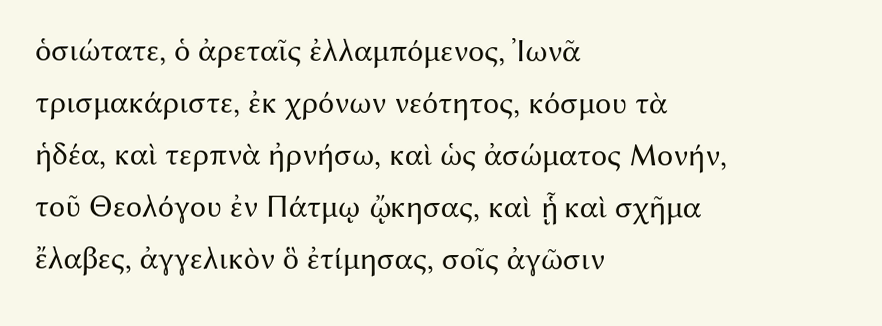ὁσιώτατε, ὁ ἀρεταῖς ἐλλαμπόμενος, Ἰωνᾶ τρισμακάριστε, ἐκ χρόνων νεότητος, κόσμου τὰ ἡδέα, καὶ τερπνὰ ἠρνήσω, καὶ ὡς ἀσώματος Μονήν, τοῦ Θεολόγου ἐν Πάτμῳ ᾤκησας, καὶ ᾗ καὶ σχῆμα ἔλαβες, ἀγγελικὸν ὃ ἐτίμησας, σοῖς ἀγῶσιν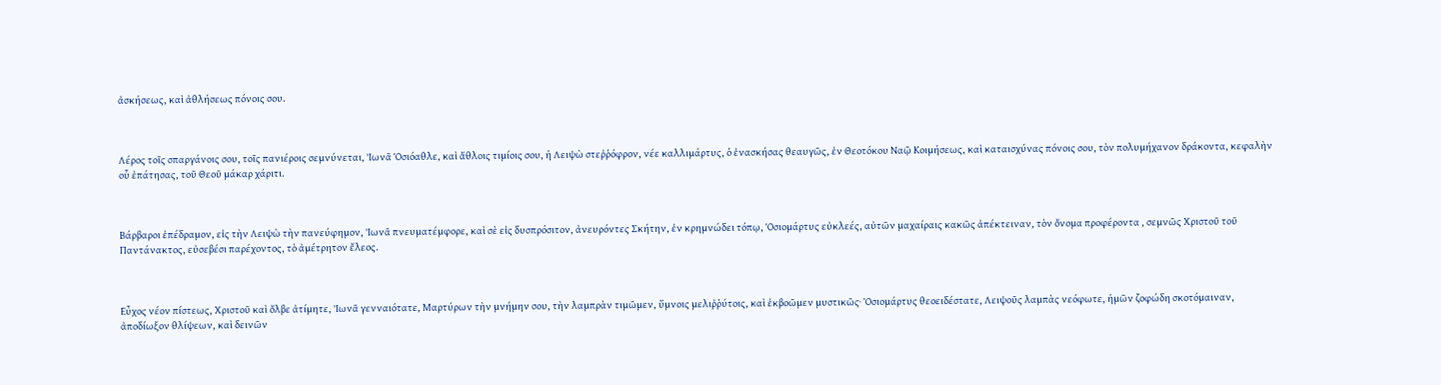ἀσκήσεως, καὶ ἀθλήσεως πόνοις σου.



Λέρος τοῖς σπαργάνοις σου, τοῖς πανιέροις σεμνύνεται, Ἰωνᾶ Ὁσιόαθλε, καὶ ἄθλοις τιμίοις σου, ἡ Λειψὼ στεῤῥόφρον, νέε καλλιμάρτυς, ὁ ἐνασκήσας θεαυγῶς, ἐν Θεοτόκου Ναῷ Κοιμήσεως, καὶ καταισχύνας πόνοις σου, τὸν πολυμήχανον δράκοντα, κεφαλὴν οὗ ἐπάτησας, τοῦ Θεοῦ μάκαρ χάριτι.



Βάρβαροι ἐπέδραμον, εἰς τὴν Λειψὼ τὴν πανεύφημον, Ἰωνᾶ πνευματέμφορε, καὶ σὲ εἰς δυσπρόσιτον, ἀνευρόντες Σκήτην, ἐν κρημνώδει τόπῳ, Ὁσιομάρτυς εὐκλεές, αὐτῶν μαχαίραις κακῶς ἀπέκτειναν, τὸν ὄνομα προφέροντα , σεμνῶς Χριστοῦ τοῦ Παντάνακτος, εὐσεβέσι παρέχοντος, τὸ ἀμέτρητον ἔλεος.



Εὖχος νέον πίστεως, Χριστοῦ καὶ ὄλβε ἀτίμητε, Ἰωνᾶ γενναιότατε, Μαρτύρων τὴν μνήμην σου, τὴν λαμπρὰν τιμῶμεν, ὕμνοις μελιῤῥύτοις, καὶ ἐκβοῶμεν μυστικῶς· Ὁσιομάρτυς θεοειδέστατε, Λειψοῦς λαμπὰς νεόφωτε, ἡμῶν ζοφώδη σκοτόμαιναν, ἀποδίωξον θλίψεων, καὶ δεινῶν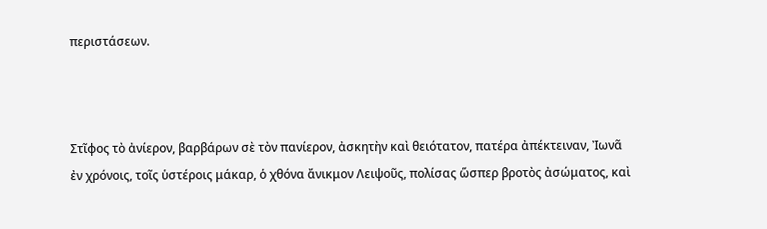περιστάσεων.



Στῖφος τὸ ἀνίερον, βαρβάρων σὲ τὸν πανίερον, ἀσκητὴν καὶ θειότατον, πατέρα ἀπέκτειναν, Ἰωνᾶ ἐν χρόνοις, τοῖς ὑστέροις μάκαρ, ὁ χθόνα ἄνικμον Λειψοῦς, πολίσας ὥσπερ βροτὸς ἀσώματος, καὶ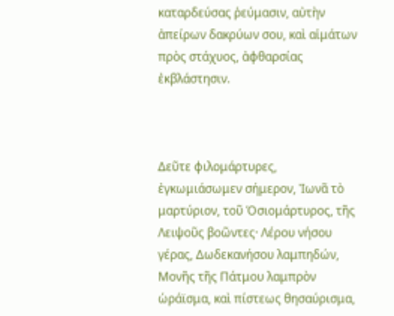καταρδεύσας ῥεύμασιν, αὐτὴν ἀπείρων δακρύων σου, καὶ αἱμάτων πρὸς στάχυος, ἀφθαρσίας ἐκβλάστησιν.



Δεῦτε φιλομάρτυρες, ἐγκωμιάσωμεν σήμερον, Ἰωνᾶ τὸ μαρτύριον, τοῦ Ὁσιομάρτυρος, τῆς Λειψοῦς βοῶντες· Λέρου νήσου γέρας, Δωδεκανήσου λαμπηδών, Μονῆς τῆς Πάτμου λαμπρὸν ὡράϊσμα, καὶ πίστεως θησαύρισμα,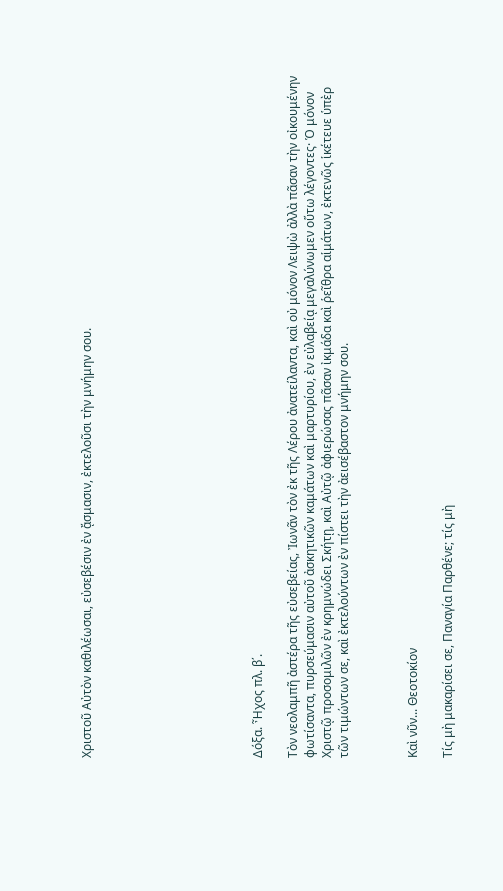Χριστοῦ Αὐτὸν καθιλέωσαι, εὐσεβέσιν ἐν ᾄσμασιν, ἐκτελοῦσι τὴν μνήμην σου.









Δόξα. Ἦχος πλ. β΄.

Τὸν νεολαμπῆ ἀστέρα τῆς εὐσεβείας, Ἰωνᾶν τὸν ἐκ τῆς Λέρου ἀνατείλαντα, καὶ οὐ μόνον Λειψὼ ἀλλὰ πᾶσαν τὴν οἰκουμένην φωτίσαντα, πυρσεύμασιν αὐτοῦ ἀσκητικῶν καμάτων καὶ μαρτυρίου, ἐν εὐλαβείᾳ μεγαλύνωμεν οὕτω λέγοντες· Ὁ μόνον Χριστῷ προσομιλῶν ἐν κρημνώδει Σκήτῃ, καὶ Αὐτῷ ἀφιερώσας πᾶσαν ἰκμάδα καὶ ῥεῖθρα αἱμάτων, ἐκτενῶς ἱκέτευε ὑπὲρ τῶν τιμώντων σε, καὶ ἐκτελούντων ἐν πίστει τὴν ἀεισέβαστον μνήμην σου.



Καὶ νῦν... Θεοτοκίον

Τίς μὴ μακαρίσει σε, Παναγία Παρθένε; τίς μὴ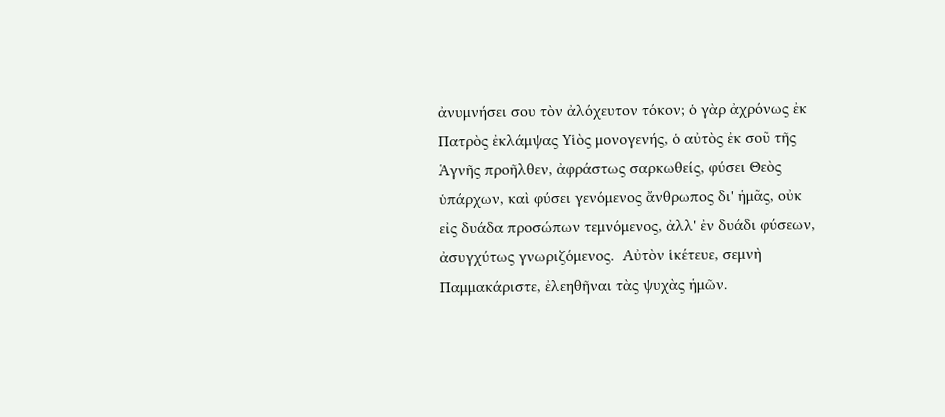ἀνυμνήσει σου τὸν ἀλόχευτον τόκον; ὁ γὰρ ἀχρόνως ἐκ Πατρὸς ἐκλάμψας Υἱὸς μονογενής, ὁ αὐτὸς ἐκ σοῦ τῆς Ἁγνῆς προῆλθεν, ἀφράστως σαρκωθείς, φύσει Θεὸς ὑπάρχων, καὶ φύσει γενόμενος ἄνθρωπος δι' ἡμᾶς, οὐκ εἰς δυάδα προσώπων τεμνόμενος, ἀλλ' ἐν δυάδι φύσεων, ἀσυγχύτως γνωριζόμενος.  Αὐτὸν ἱκέτευε, σεμνὴ Παμμακάριστε, ἐλεηθῆναι τὰς ψυχὰς ἡμῶν.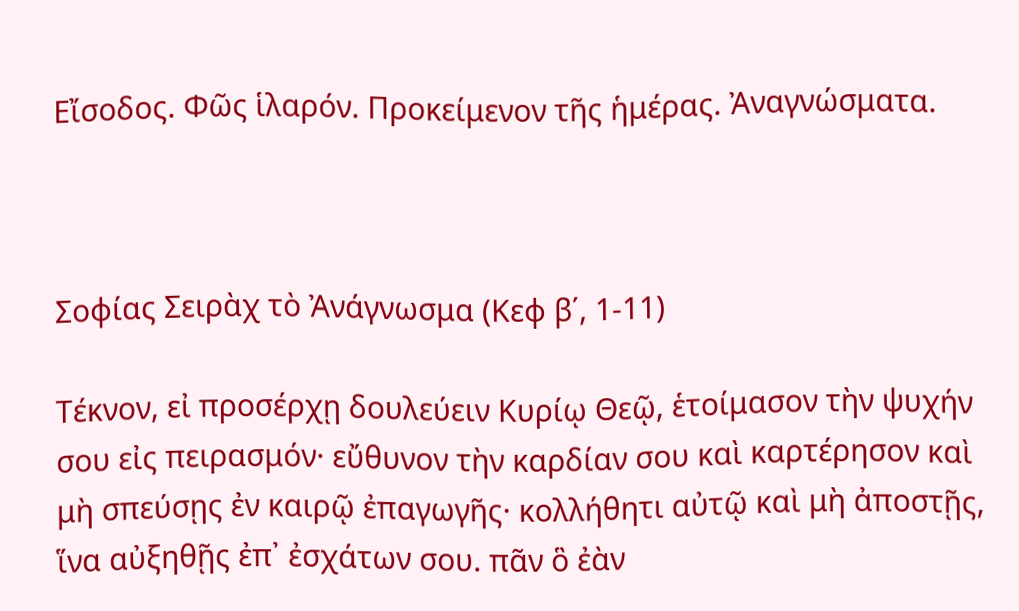Εἴσοδος. Φῶς ἱλαρόν. Προκείμενον τῆς ἡμέρας. Ἀναγνώσματα.



Σοφίας Σειρὰχ τὸ Ἀνάγνωσμα (Κεφ β΄, 1-11)

Τέκνον, εἰ προσέρχῃ δουλεύειν Κυρίῳ Θεῷ, ἑτοίμασον τὴν ψυχήν σου εἰς πειρασμόν· εὔθυνον τὴν καρδίαν σου καὶ καρτέρησον καὶ μὴ σπεύσῃς ἐν καιρῷ ἐπαγωγῆς· κολλήθητι αὐτῷ καὶ μὴ ἀποστῇς, ἵνα αὐξηθῇς ἐπ᾿ ἐσχάτων σου. πᾶν ὃ ἐὰν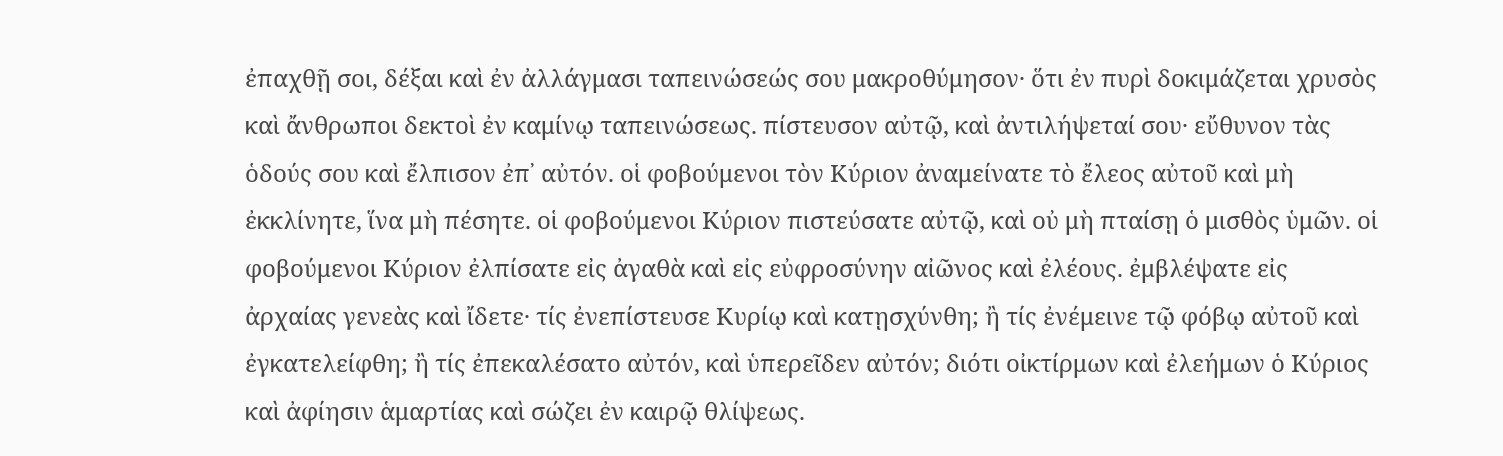ἐπαχθῇ σοι, δέξαι καὶ ἐν ἀλλάγμασι ταπεινώσεώς σου μακροθύμησον· ὅτι ἐν πυρὶ δοκιμάζεται χρυσὸς καὶ ἄνθρωποι δεκτοὶ ἐν καμίνῳ ταπεινώσεως. πίστευσον αὐτῷ, καὶ ἀντιλήψεταί σου· εὔθυνον τὰς ὁδούς σου καὶ ἔλπισον ἐπ᾿ αὐτόν. οἱ φοβούμενοι τὸν Κύριον ἀναμείνατε τὸ ἔλεος αὐτοῦ καὶ μὴ ἐκκλίνητε, ἵνα μὴ πέσητε. οἱ φοβούμενοι Κύριον πιστεύσατε αὐτῷ, καὶ οὐ μὴ πταίσῃ ὁ μισθὸς ὑμῶν. οἱ φοβούμενοι Κύριον ἐλπίσατε εἰς ἀγαθὰ καὶ εἰς εὐφροσύνην αἰῶνος καὶ ἐλέους. ἐμβλέψατε εἰς ἀρχαίας γενεὰς καὶ ἴδετε· τίς ἐνεπίστευσε Κυρίῳ καὶ κατῃσχύνθη; ἢ τίς ἐνέμεινε τῷ φόβῳ αὐτοῦ καὶ ἐγκατελείφθη; ἢ τίς ἐπεκαλέσατο αὐτόν, καὶ ὑπερεῖδεν αὐτόν; διότι οἰκτίρμων καὶ ἐλεήμων ὁ Κύριος καὶ ἀφίησιν ἁμαρτίας καὶ σώζει ἐν καιρῷ θλίψεως.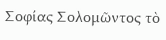Σοφίας Σολομῶντος τὸ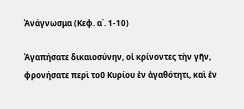Ἀνάγνωσμα (Κεφ. α΄. 1-10)

Ἀγαπήσατε δικαιοσύνην, οἱ κρίνοντες τὴν γῆν, φρονήσατε περὶ τοῦ Κυρίου ἐν ἀγαθότητι, καὶ ἐν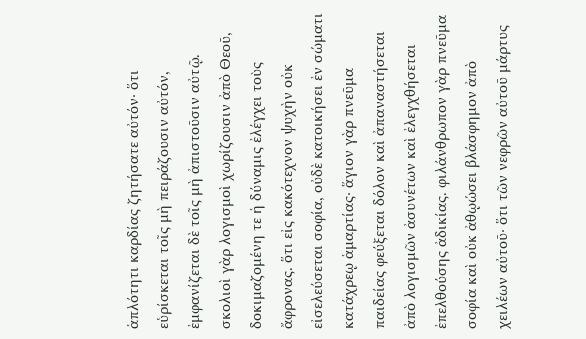ἁπλότητι καρδίας ζητήσατε αὐτόν· ὅτι εὑρίσκεται τοῖς μὴ πειράζουσιν αὐτόν, ἐμφανίζεται δὲ τοῖς μὴ ἀπιστοῦσιν αὐτῷ. σκολιοὶ γὰρ λογισμοὶ χωρίζουσιν ἀπὸ Θεοῦ, δοκιμαζομένη τε ἡ δύναμις ἐλέγχει τοὺς ἄφρονας. ὅτι εἰς κακότεχνον ψυχὴν οὐκ εἰσελεύσεται σοφία, οὐδὲ κατοικήσει ἐν σώματι κατάχρεῳ ἁμαρτίας· ἅγιον γὰρ πνεῦμα παιδείας φεύξεται δόλον καὶ ἀπαναστήσεται ἀπὸ λογισμῶν ἀσυνέτων καὶ ἐλεγχθήσεται ἐπελθούσης ἀδικίας. φιλάνθρωπον γὰρ πνεῦμα σοφία καὶ οὐκ ἀθῳώσει βλάσφημον ἀπὸ χειλέων αὐτοῦ· ὅτι τῶν νεφρῶν αὐτοῦ μάρτυς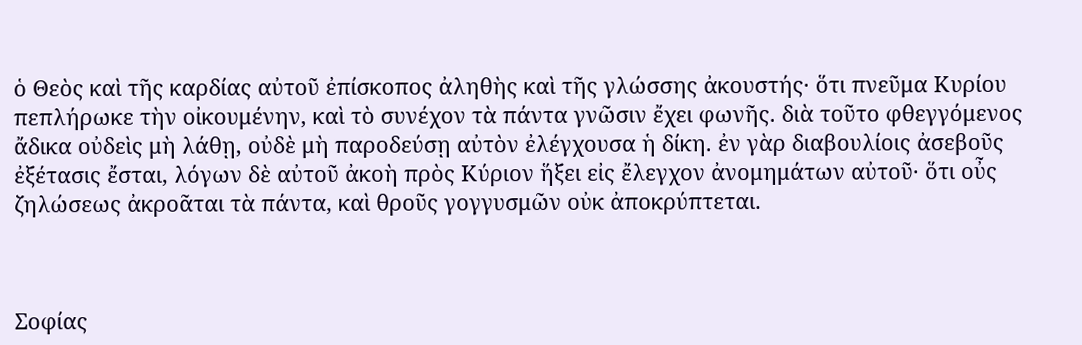ὁ Θεὸς καὶ τῆς καρδίας αὐτοῦ ἐπίσκοπος ἀληθὴς καὶ τῆς γλώσσης ἀκουστής· ὅτι πνεῦμα Κυρίου πεπλήρωκε τὴν οἰκουμένην, καὶ τὸ συνέχον τὰ πάντα γνῶσιν ἔχει φωνῆς. διὰ τοῦτο φθεγγόμενος ἄδικα οὐδεὶς μὴ λάθῃ, οὐδὲ μὴ παροδεύσῃ αὐτὸν ἐλέγχουσα ἡ δίκη. ἐν γὰρ διαβουλίοις ἀσεβοῦς ἐξέτασις ἔσται, λόγων δὲ αὐτοῦ ἀκοὴ πρὸς Κύριον ἥξει εἰς ἔλεγχον ἀνομημάτων αὐτοῦ· ὅτι οὖς ζηλώσεως ἀκροᾶται τὰ πάντα, καὶ θροῦς γογγυσμῶν οὐκ ἀποκρύπτεται.



Σοφίας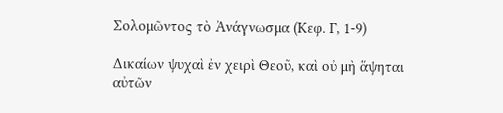Σολομῶντος τὸ Ἀνάγνωσμα (Κεφ. Γ, 1-9)

Δικαίων ψυχαὶ ἐν χειρὶ Θεοῦ, καὶ οὐ μὴ ἅψηται αὐτῶν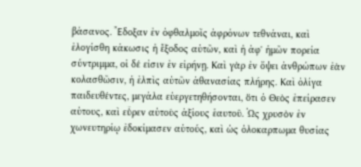βάσανος. Ἔδοξαν ἐν ὀφθαλμοῖς ἀφρόνων τεθνάναι, καὶ ἐλογίσθη κάκωσις ἡ ἔξοδος αὐτῶν, καὶ ἡ ἀφ' ἡμῶν πορεία σύντριμμα, οἱ δέ εἰσιν ἐν εἰρήνῃ. Καὶ γὰρ ἐν ὄψει ἀνθρώπων ἐὰν κολασθῶσιν, ἡ ἐλπὶς αὐτῶν ἀθανασίας πλήρης. Καὶ ὀλίγα παιδευθέντες, μεγάλα εὐεργετηθήσονται, ὅτι ὁ Θεὸς ἐπείρασεν αὐτους, καὶ εὗρεν αὐτοὺς ἀξίους ἑαυτοῦ. Ὡς χρυσὸν ἐν χωνευτηρίῳ ἐδοκίμασεν αὐτούς, καὶ ὡς ὁλοκαρπωμα θυσίας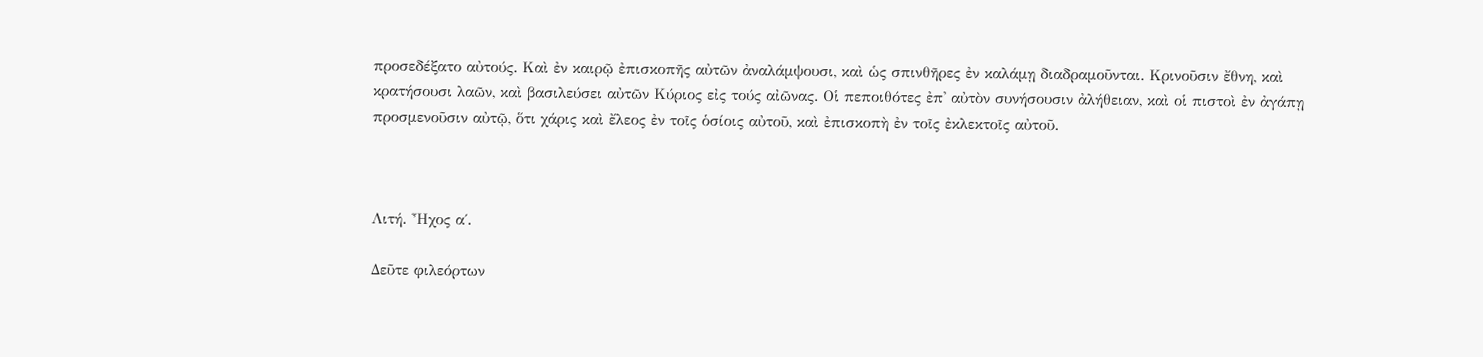προσεδέξατο αὐτούς. Καὶ ἐν καιρῷ ἐπισκοπῆς αὐτῶν ἀναλάμψουσι, καὶ ὡς σπινθῆρες ἐν καλάμῃ διαδραμοῦνται. Κρινοῦσιν ἔθνη, καὶ κρατήσουσι λαῶν, καὶ βασιλεύσει αὐτῶν Κύριος εἰς τούς αἰῶνας. Οἱ πεποιθότες ἐπ' αὐτὸν συνήσουσιν ἀλήθειαν, καὶ οἱ πιστοὶ ἐν ἀγάπῃ προσμενοῦσιν αὐτῷ, ὅτι χάρις καὶ ἔλεος ἐν τοῖς ὁσίοις αὐτοῦ, καὶ ἐπισκοπὴ ἐν τοῖς ἐκλεκτοῖς αὐτοῦ.



Λιτή. Ἦχος α΄.

Δεῦτε φιλεόρτων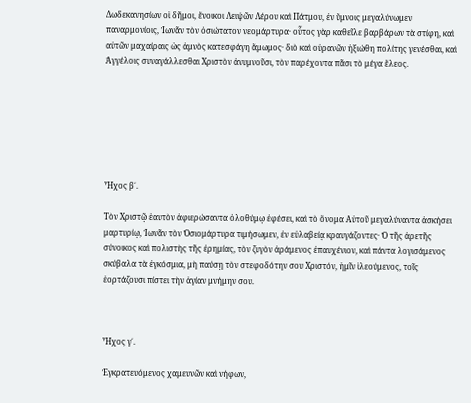Δωδεκανησίων οἱ δῆμοι, ἔνοικοι Λειψῶν Λέρου καὶ Πάτμου, ἐν ὕμνοις μεγαλύνωμεν παναρμονίοις, Ἰωνᾶν τὸν ὁσιώτατον νεομάρτυρα· οὗτος γὰρ καθεῖλε βαρβάρων τὰ στίφη, καὶ αὐτῶν μαχαίραις ὡς ἀμνὸς κατεσφάγη ἄμωμος· διὸ καὶ οὐρανῶν ἠξιώθη πολίτης γενέσθαι, καὶ Ἀγγέλοις συναγάλλεσθαι Χριστὸν ἀνυμνοῦσι, τὸν παρέχοντα πᾶσι τὸ μέγα ἔλεος.







Ἦχος β΄.

Τὸν Χριστῷ ἑαυτὸν ἀφιερώσαντα ὁλοθύμῳ ἐφέσει, καὶ τὸ ὄνομα Αὐτοῦ μεγαλύναντα ἀσκήσει μαρτυρίῳ, Ἰωνᾶν τὸν Ὁσιομάρτυρα τιμήσωμεν, ἐν εὐλαβείᾳ κραυγάζοντες· Ὁ τῆς ἀρετῆς σύνοικος καὶ πολιστὴς τῆς ἐρημίας, τὸν ζυγὸν ἀράμενος ἐπαυχένιον, καὶ πάντα λογισάμενος σκύβαλα τὰ ἐγκόσμια, μὴ παύσῃ τὸν στεφοδότην σου Χριστόν, ἡμῖν ἱλεούμενος, τοῖς ἑορτάζουσι πίστει τὴν ἁγίαν μνήμην σου.



Ἦχος γ΄.

Ἐγκρατευόμενος χαμευνῶν καὶ νήφων,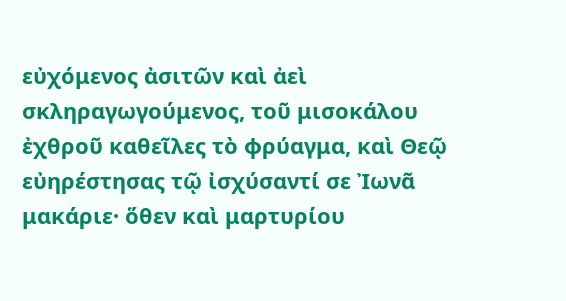εὐχόμενος ἀσιτῶν καὶ ἀεὶ σκληραγωγούμενος, τοῦ μισοκάλου ἐχθροῦ καθεῖλες τὸ φρύαγμα, καὶ Θεῷ εὐηρέστησας τῷ ἰσχύσαντί σε Ἰωνᾶ μακάριε· ὅθεν καὶ μαρτυρίου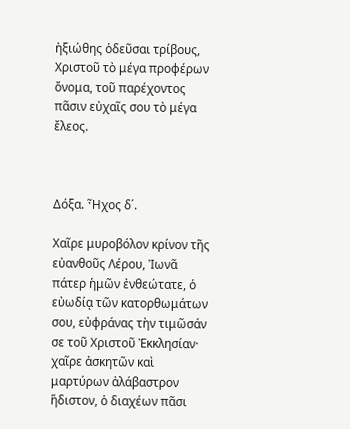ἠξιώθης ὁδεῦσαι τρίβους, Χριστοῦ τὸ μέγα προφέρων ὄνομα, τοῦ παρέχοντος πᾶσιν εὐχαῖς σου τὸ μέγα ἔλεος.



Δόξα. Ἦχος δ΄.

Χαῖρε μυροβόλον κρίνον τῆς εὐανθοῦς Λέρου, Ἰωνᾶ πάτερ ἡμῶν ἐνθεώτατε, ὁ εὐωδίᾳ τῶν κατορθωμάτων σου, εὐφράνας τὴν τιμῶσάν σε τοῦ Χριστοῦ Ἐκκλησίαν· χαῖρε ἀσκητῶν καὶ μαρτύρων ἀλάβαστρον ἥδιστον, ὁ διαχέων πᾶσι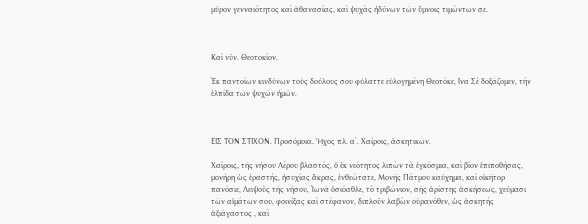μύρον γενναιότητος καὶ ἀθανασίας, καὶ ψυχὰς ἡδύνων τῶν ὕμνοις τιμώντων σε.



Καὶ νῦν. Θεοτοκίον.

Ἐκ παντοίων κινδύνων τοὺς δούλους σου φύλαττε εὐλογημένη Θεοτόκε, ἵνα Σὲ δοξάζομεν, τὴν ἐλπίδα τῶν ψυχῶν ἡμῶν.



ΕΙΣ ΤΟΝ ΣΤΙΧΟΝ. Προσόμοια. Ἦχος πλ. α΄. Χαίροις, ἀσκητικῶν.

Χαίροις, τῆς νήσου Λέρου βλαστός, ὁ ἐκ νεότητος λιπὼν τὰ ἐγκόσμια, καὶ βίον ἐπιποθήσας, μονήρη ὡς ἐραστής, ἡσυχίας ἄκρας, ἐνθεώτατε, Μονῆς Πάτμου καύχημα, καὶ οἰκῆτορ πανόσιε, Λειψοῦς τῆς νήσου, Ἰωνᾶ ὁσιόαθλε, τὸ τριβώνιον, σῆς ἀρίστης ἀσκήσεως, χεύμασι τῶν αἱμάτων σου, φοινίξας καὶ στέφανον, διπλοῦν λαβὼν οὐρανόθεν, ὡς ἀσκητὴς ἀξιάγαστος , καὶ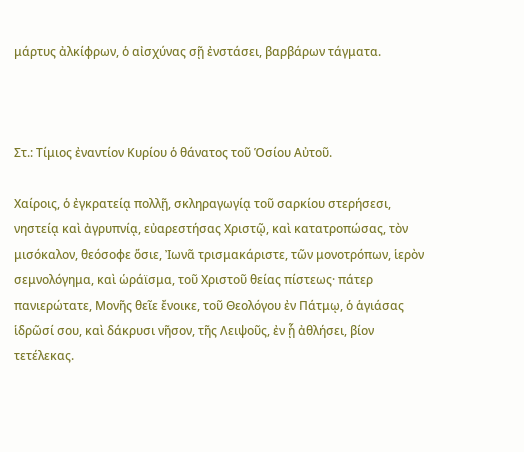μάρτυς ἀλκίφρων, ὁ αἰσχύνας σῇ ἐνστάσει, βαρβάρων τάγματα.



Στ.: Τίμιος ἐναντίον Κυρίου ὁ θάνατος τοῦ Ὁσίου Αὐτοῦ.

Χαίροις, ὁ ἐγκρατείᾳ πολλῇ, σκληραγωγίᾳ τοῦ σαρκίου στερήσεσι, νηστείᾳ καὶ ἀγρυπνίᾳ, εὐαρεστήσας Χριστῷ, καὶ κατατροπώσας, τὸν μισόκαλον, θεόσοφε ὅσιε, Ἰωνᾶ τρισμακάριστε, τῶν μονοτρόπων, ἱερὸν σεμνολόγημα, καὶ ὡράϊσμα, τοῦ Χριστοῦ θείας πίστεως· πάτερ πανιερώτατε, Μονῆς θεῖε ἔνοικε, τοῦ Θεολόγου ἐν Πάτμῳ, ὁ ἁγιάσας ἱδρῶσί σου, καὶ δάκρυσι νῆσον, τῆς Λειψοῦς, ἐν ᾗ ἀθλήσει, βίον τετέλεκας.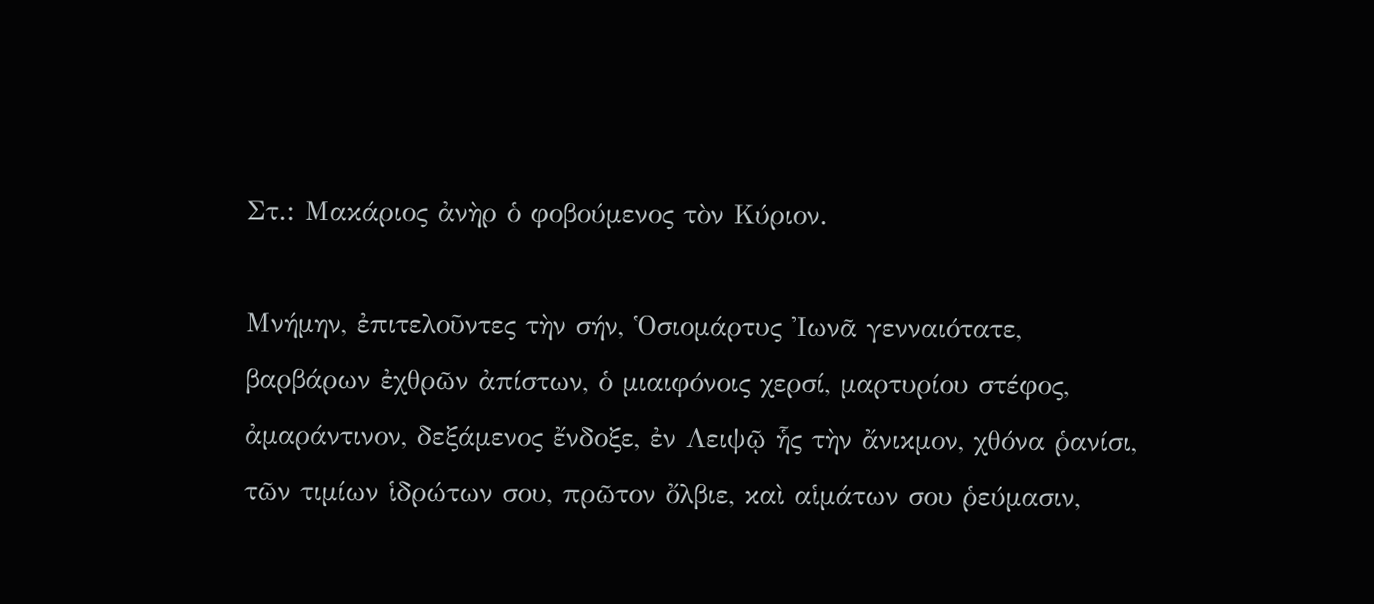Στ.: Μακάριος ἀνὴρ ὁ φοβούμενος τὸν Κύριον.

Μνήμην, ἐπιτελοῦντες τὴν σήν, Ὁσιομάρτυς Ἰωνᾶ γενναιότατε, βαρβάρων ἐχθρῶν ἀπίστων, ὁ μιαιφόνοις χερσί, μαρτυρίου στέφος, ἀμαράντινον, δεξάμενος ἔνδοξε, ἐν Λειψῷ ἧς τὴν ἄνικμον, χθόνα ῥανίσι, τῶν τιμίων ἱδρώτων σου, πρῶτον ὄλβιε, καὶ αἱμάτων σου ῥεύμασιν,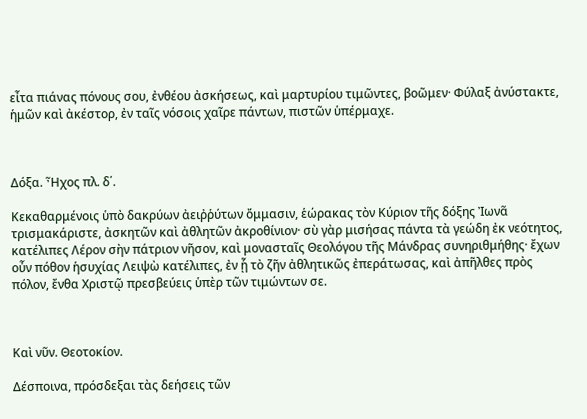εἶτα πιάνας πόνους σου, ἐνθέου ἀσκήσεως, καὶ μαρτυρίου τιμῶντες, βοῶμεν· Φύλαξ ἀνύστακτε, ἡμῶν καὶ ἀκέστορ, ἐν ταῖς νόσοις χαῖρε πάντων, πιστῶν ὑπέρμαχε.



Δόξα. Ἦχος πλ. δ΄.

Κεκαθαρμένοις ὑπὸ δακρύων ἀειῤῥύτων ὄμμασιν, ἑώρακας τὸν Κύριον τῆς δόξης Ἰωνᾶ τρισμακάριστε, ἀσκητῶν καὶ ἀθλητῶν ἀκροθίνιον· σὺ γὰρ μισήσας πάντα τὰ γεώδη ἐκ νεότητος, κατέλιπες Λέρον σὴν πάτριον νῆσον, καὶ μονασταῖς Θεολόγου τῆς Μάνδρας συνηριθμήθης· ἔχων οὖν πόθον ἡσυχίας Λειψὼ κατέλιπες, ἐν ᾗ τὸ ζῆν ἀθλητικῶς ἐπεράτωσας, καὶ ἀπῆλθες πρὸς πόλον, ἔνθα Χριστῷ πρεσβεύεις ὑπὲρ τῶν τιμώντων σε.



Καὶ νῦν. Θεοτοκίον.

Δέσποινα, πρόσδεξαι τὰς δεήσεις τῶν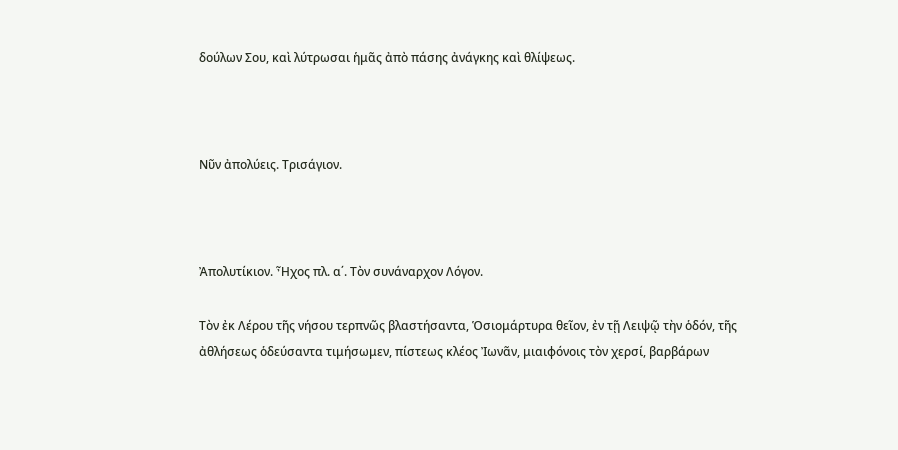δούλων Σου, καὶ λύτρωσαι ἡμᾶς ἀπὸ πάσης ἀνάγκης καὶ θλίψεως.



Νῦν ἀπολύεις. Τρισάγιον.



Ἀπολυτίκιον. Ἦχος πλ. α΄. Τὸν συνάναρχον Λόγον.

Τὸν ἐκ Λέρου τῆς νήσου τερπνῶς βλαστήσαντα, Ὁσιομάρτυρα θεῖον, ἐν τῇ Λειψῷ τὴν ὁδόν, τῆς ἀθλήσεως ὁδεύσαντα τιμήσωμεν, πίστεως κλέος Ἰωνᾶν, μιαιφόνοις τὸν χερσί, βαρβάρων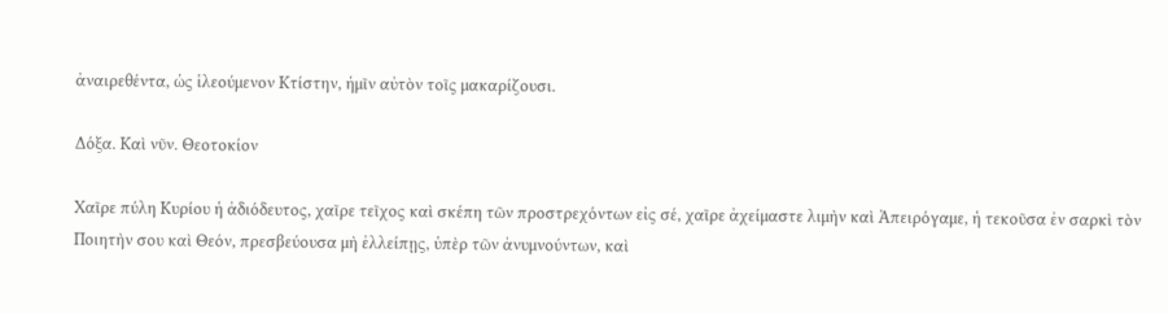ἀναιρεθέντα, ὡς ἱλεούμενον Κτίστην, ἡμῖν αὐτὸν τοῖς μακαρίζουσι.

Δόξα. Καὶ νῦν. Θεοτοκίον

Χαῖρε πύλη Κυρίου ἡ ἀδιόδευτος, χαῖρε τεῖχος καὶ σκέπη τῶν προστρεχόντων εἰς σέ, χαῖρε ἀχείμαστε λιμὴν καὶ Ἀπειρόγαμε, ἡ τεκοῦσα ἐν σαρκὶ τὸν Ποιητὴν σου καὶ Θεόν, πρεσβεύουσα μὴ ἐλλείπῃς, ὑπὲρ τῶν ἀνυμνούντων, καὶ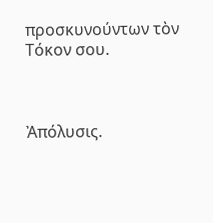προσκυνούντων τὸν Τόκον σου.



Ἀπόλυσις.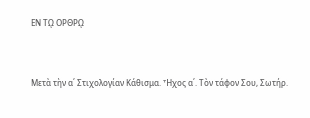ΕΝ Τῼ ΟΡΘΡῼ



Μετὰ τὴν α΄ Στιχολογίαν Κάθισμα. Ἦχος α΄. Τὸν τάφον Σου, Σωτήρ.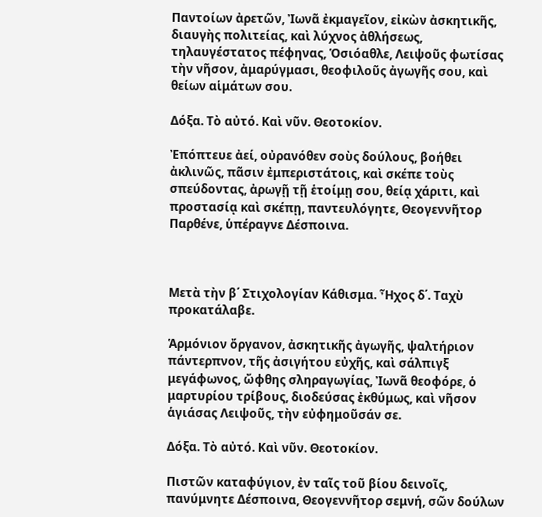Παντοίων ἀρετῶν, Ἰωνᾶ ἐκμαγεῖον, εἰκὼν ἀσκητικῆς, διαυγὴς πολιτείας, καὶ λύχνος ἀθλήσεως, τηλαυγέστατος πέφηνας, Ὁσιόαθλε, Λειψοῦς φωτίσας τὴν νῆσον, ἀμαρύγμασι, θεοφιλοῦς ἀγωγῆς σου, καὶ θείων αἱμάτων σου.

Δόξα. Τὸ αὐτό. Καὶ νῦν. Θεοτοκίον.

Ἐπόπτευε ἀεί, οὐρανόθεν σοὺς δούλους, βοήθει ἀκλινῶς, πᾶσιν ἐμπεριστάτοις, καὶ σκέπε τοὺς σπεύδοντας, ἀρωγῇ τῇ ἑτοίμῃ σου, θείᾳ χάριτι, καὶ προστασίᾳ καὶ σκέπῃ, παντευλόγητε, Θεογεννῆτορ Παρθένε, ὑπέραγνε Δέσποινα.



Μετὰ τὴν β΄ Στιχολογίαν Κάθισμα. Ἦχος δ΄. Ταχὺ προκατάλαβε.

Ἁρμόνιον ὄργανον, ἀσκητικῆς ἀγωγῆς, ψαλτήριον πάντερπνον, τῆς ἀσιγήτου εὐχῆς, καὶ σάλπιγξ μεγάφωνος, ὤφθης σληραγωγίας, Ἰωνᾶ θεοφόρε, ὁ μαρτυρίου τρίβους, διοδεύσας ἐκθύμως, καὶ νῆσον ἁγιάσας Λειψοῦς, τὴν εὐφημοῦσάν σε.

Δόξα. Τὸ αὐτό. Καὶ νῦν. Θεοτοκίον.

Πιστῶν καταφύγιον, ἐν ταῖς τοῦ βίου δεινοῖς, πανύμνητε Δέσποινα, Θεογεννῆτορ σεμνή, σῶν δούλων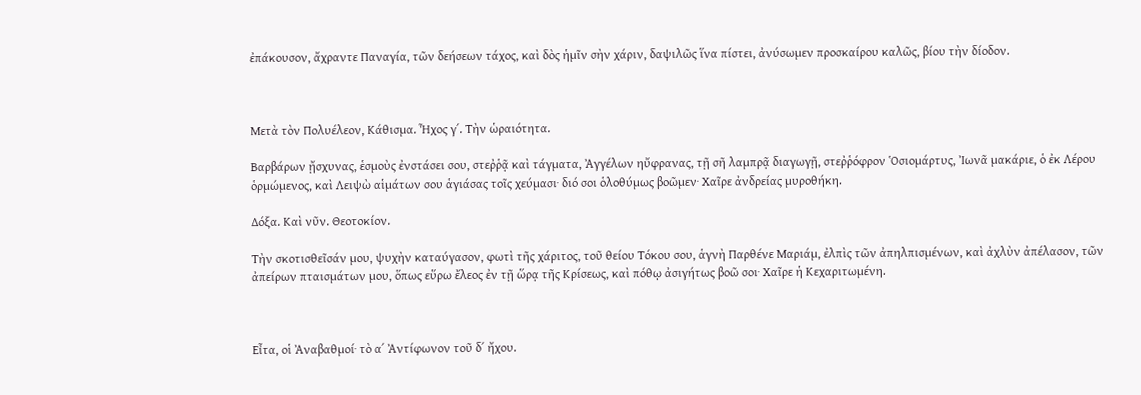ἐπάκουσον, ἄχραντε Παναγία, τῶν δεήσεων τάχος, καὶ δὸς ἡμῖν σὴν χάριν, δαψιλῶς ἵνα πίστει, ἀνύσωμεν προσκαίρου καλῶς, βίου τὴν δίοδον.



Μετὰ τὸν Πολυέλεον, Κάθισμα. Ἦχος γ΄. Τὴν ὡραιότητα.

Βαρβάρων ᾔσχυνας, ἑσμοὺς ἐνστάσει σου, στεῤῥᾷ καὶ τάγματα, Ἀγγέλων ηὔφρανας, τῇ σῆ λαμπρᾷ διαγωγῇ, στεῤῥόφρον Ὁσιομάρτυς, Ἰωνᾶ μακάριε, ὁ ἐκ Λέρου ὁρμώμενος, καὶ Λειψὼ αἱμάτων σου ἁγιάσας τοῖς χεύμασι· διό σοι ὁλοθύμως βοῶμεν· Χαῖρε ἀνδρείας μυροθήκη.

Δόξα. Καὶ νῦν. Θεοτοκίον.

Τὴν σκοτισθεῖσάν μου, ψυχὴν καταύγασον, φωτὶ τῆς χάριτος, τοῦ θείου Τόκου σου, ἁγνὴ Παρθένε Μαριάμ, ἐλπὶς τῶν ἀπηλπισμένων, καὶ ἀχλὺν ἀπέλασον, τῶν ἀπείρων πταισμάτων μου, ὅπως εὕρω ἔλεος ἐν τῇ ὥρᾳ τῆς Κρίσεως, καὶ πόθῳ ἀσιγήτως βοῶ σοι· Χαῖρε ἡ Κεχαριτωμένη.



Εἶτα, οἱ Ἀναβαθμοί· τὸ α΄ Ἀντίφωνον τοῦ δ΄ ἤχου.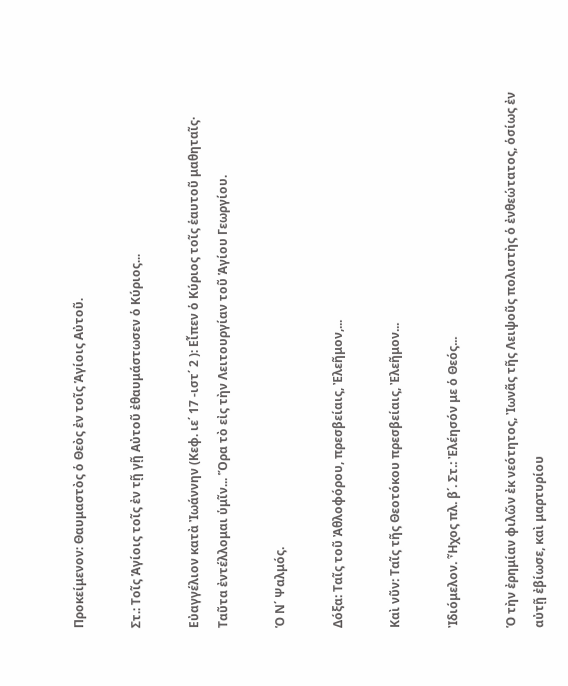Προκείμενον: Θαυμαστὸς ὁ Θεὸς ἐν τοῖς Ἁγίοις Αὐτοῦ.

Στ.: Τοῖς Ἁγίοις τοῖς ἐν τῇ γῇ Αὐτοῦ ἐθαυμάστωσεν ὁ Κύριος...

Εὐαγγέλιον κατὰ Ἰωάννην (Κεφ. ιε΄ 17 -ιστ΄ 2 ): Εἶπεν ὁ Κύριος τοῖς ἑαυτοῦ μαθηταῖς· Ταῦτα ἐντέλλομαι ὑμῖν... Ὅρα τὸ εἰς τὴν Λειτουργίαν τοῦ Ἁγίου Γεωργίου.

Ὁ Ν΄ Ψαλμός.

Δόξα: Ταῖς τοῦ Ἀθλοφόρου, πρεσβείαις, Ἐλεῆμον,...

Καὶ νῦν: Ταῖς τῆς Θεοτόκου πρεσβείαις, Ἐλεῆμον...

Ἰδιόμελον. Ἦχος πλ. β΄. Στ.: Ἐλέησόν με ὁ Θεός...

Ὁ τὴν ἐρημίαν φιλῶν ἐκ νεότητος, Ἰωνᾶς τῆς Λειψοῦς πολιστὴς ὁ ἐνθεώτατος, ὁσίως ἐν αὐτῇ ἐβίωσε, καὶ μαρτυρίου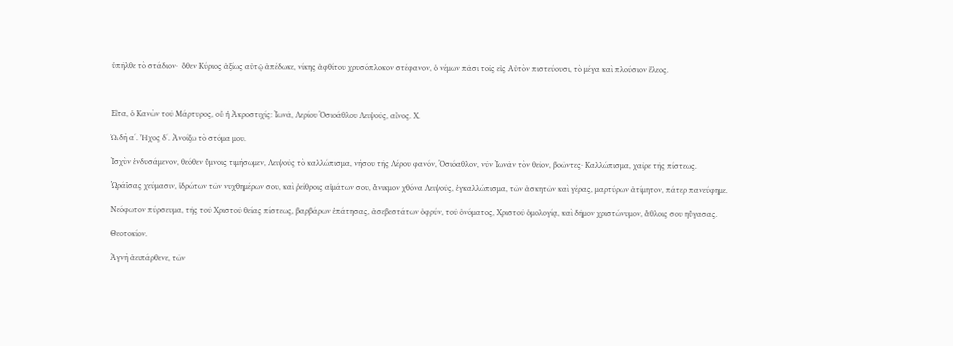ὑπῆλθε τὸ στάδιον·  ὅθεν Κύριος ἀξίως αὐτῷ ἀπέδωκε, νίκης ἀφθίτου χρυσόπλοκον στέφανον, ὁ νέμων πᾶσι τοῖς εἰς Αὐτὸν πιστεύουσι, τὸ μέγα καὶ πλούσιον ἔλεος.



Εἶτα, ὁ Κανὼν τοῦ Μάρτυρος, οὗ ἡ Ἀκροστιχίς: Ἰωνᾶ, Λερίου Ὁσιοάθλου Λειψοῦς, αἶνος. Χ.

ᾨδὴ α΄. Ἦχος δ΄. Ἀνοίξω τὸ στόμα μου.

Ἰσχὺν ἐνδυσάμενον, θεόθεν ὕμνοις τιμήσωμεν, Λειψοῦς τὸ καλλώπισμα, νήσου τῆς Λέρου φανόν, Ὁσιόαθλον, νῦν Ἰωνᾶν τὸν θεῖον, βοῶντες· Καλλώπισμα, χαῖρε τῆς πίστεως.

Ὡράϊσας χεύμασιν, ἱδρώτων τῶν νυχθημέρων σου, καὶ ῥείθροις αἱμάτων σου, ἄνικμον χθόνα Λειψοῦς, ἐγκαλλώπισμα, τῶν ἀσκητῶν καὶ γέρας, μαρτύρων ἀτίμητον, πάτερ πανεύφημε.

Νεόφωτον πύρσευμα, τῆς τοῦ Χριστοῦ θείας πίστεως, βαρβάρων ἐπάτησας, ἀσεβεστάτων ὀφρύν, τοῦ ὀνόματος, Χριστοῦ ὁμολογίᾳ, καὶ δῆμον χριστώνυμον, ἄθλοις σου ηὔγασας.

Θεοτοκίον.

Ἁγνὴ ἀειπάρθενε, τῶν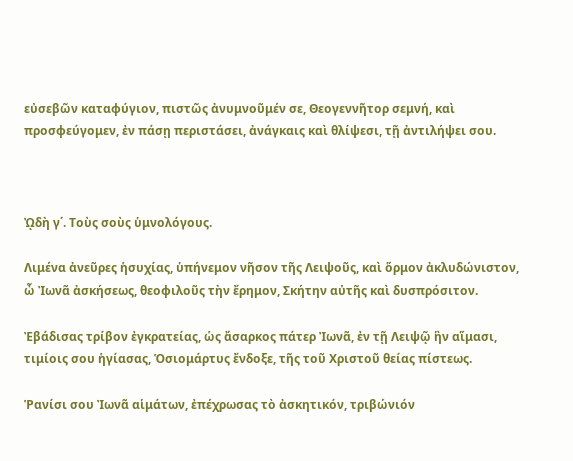εὐσεβῶν καταφύγιον, πιστῶς ἀνυμνοῦμέν σε, Θεογεννῆτορ σεμνή, καὶ προσφεύγομεν, ἐν πάσῃ περιστάσει, ἀνάγκαις καὶ θλίψεσι, τῇ ἀντιλήψει σου.



ᾨδὴ γ΄. Τοὺς σοὺς ὑμνολόγους.

Λιμένα ἀνεῦρες ἡσυχίας, ὑπήνεμον νῆσον τῆς Λειψοῦς, καὶ ὅρμον ἀκλυδώνιστον, ὦ Ἰωνᾶ ἀσκήσεως, θεοφιλοῦς τὴν ἔρημον, Σκήτην αὐτῆς καὶ δυσπρόσιτον.

Ἐβάδισας τρίβον ἐγκρατείας, ὡς ἄσαρκος πάτερ Ἰωνᾶ, ἐν τῇ Λειψῷ ἣν αἵμασι, τιμίοις σου ἡγίασας, Ὁσιομάρτυς ἔνδοξε, τῆς τοῦ Χριστοῦ θείας πίστεως.

Ῥανίσι σου Ἰωνᾶ αἱμάτων, ἐπέχρωσας τὸ ἀσκητικόν, τριβώνιόν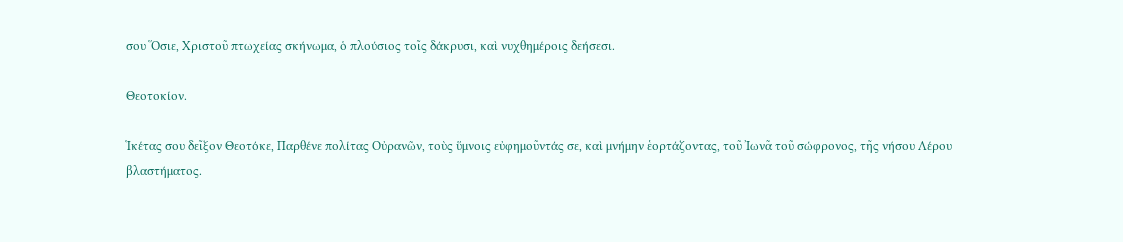σου Ὅσιε, Χριστοῦ πτωχείας σκήνωμα, ὁ πλούσιος τοῖς δάκρυσι, καὶ νυχθημέροις δεήσεσι.

Θεοτοκίον.

Ἱκέτας σου δεῖξον Θεοτόκε, Παρθένε πολίτας Οὐρανῶν, τοὺς ὕμνοις εὐφημοῦντάς σε, καὶ μνήμην ἑορτάζοντας, τοῦ Ἰωνᾶ τοῦ σώφρονος, τῆς νήσου Λέρου βλαστήματος.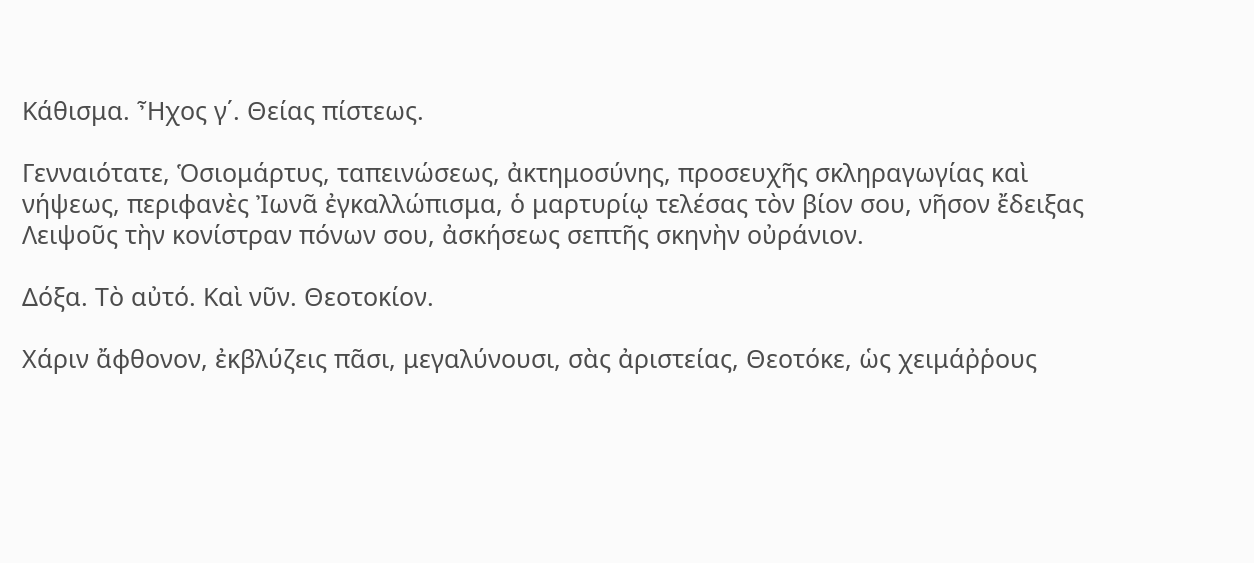Κάθισμα. Ἦχος γ΄. Θείας πίστεως.

Γενναιότατε, Ὁσιομάρτυς, ταπεινώσεως, ἀκτημοσύνης, προσευχῆς σκληραγωγίας καὶ νήψεως, περιφανὲς Ἰωνᾶ ἐγκαλλώπισμα, ὁ μαρτυρίῳ τελέσας τὸν βίον σου, νῆσον ἔδειξας Λειψοῦς τὴν κονίστραν πόνων σου, ἀσκήσεως σεπτῆς σκηνὴν οὐράνιον.

Δόξα. Τὸ αὐτό. Καὶ νῦν. Θεοτοκίον.

Χάριν ἄφθονον, ἐκβλύζεις πᾶσι, μεγαλύνουσι, σὰς ἀριστείας, Θεοτόκε, ὡς χειμάῤῥους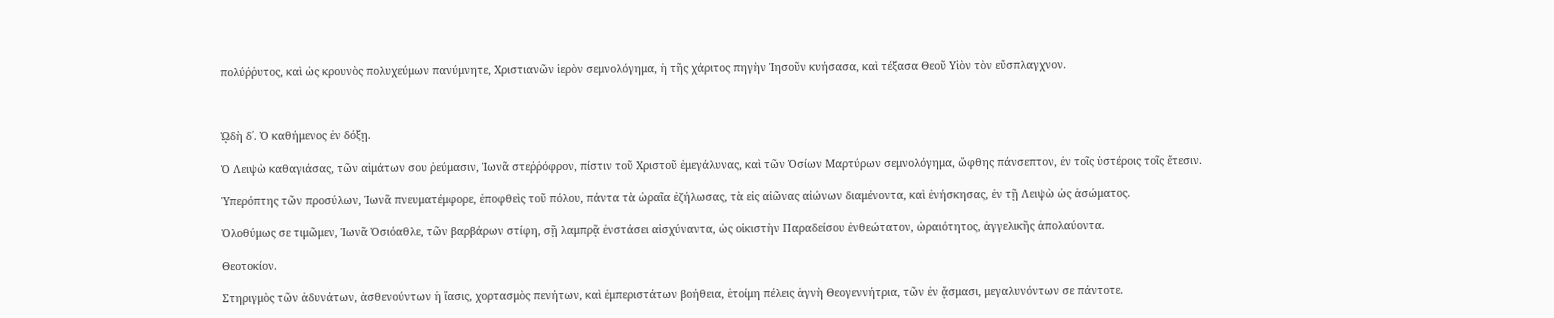πολύῤῥυτος, καὶ ὡς κρουνὸς πολυχεύμων πανύμνητε, Χριστιανῶν ἱερὸν σεμνολόγημα, ἡ τῆς χάριτος πηγὴν Ἰησοῦν κυήσασα, καὶ τέξασα Θεοῦ Υἱὸν τὸν εὔσπλαγχνον.



ᾨδὴ δ΄. Ὁ καθήμενος ἐν δόξῃ.

Ὁ Λειψὼ καθαγιάσας, τῶν αἱμάτων σου ῥεύμασιν, Ἰωνᾶ στεῤῥόφρον, πίστιν τοῦ Χριστοῦ ἐμεγάλυνας, καὶ τῶν Ὁσίων Μαρτύρων σεμνολόγημα, ὤφθης πάνσεπτον, ἐν τοῖς ὑστέροις τοῖς ἔτεσιν.

Ὑπερόπτης τῶν προσύλων, Ἰωνᾶ πνευματέμφορε, ἐποφθεὶς τοῦ πόλου, πάντα τὰ ὡραῖα ἐζήλωσας, τὰ εἰς αἰῶνας αἰώνων διαμένοντα, καὶ ἐνήσκησας, ἐν τῇ Λειψὼ ὡς ἀσώματος.

Ὁλοθύμως σε τιμῶμεν, Ἰωνᾶ Ὁσιόαθλε, τῶν βαρβάρων στίφη, σῇ λαμπρᾷ ἐνστάσει αἰσχύναντα, ὡς οἰκιστὴν Παραδείσου ἐνθεώτατον, ὡραιότητος, ἀγγελικῆς ἀπολαύοντα.

Θεοτοκίον.

Στηριγμὸς τῶν ἀδυνάτων, ἀσθενούντων ἡ ἴασις, χορτασμὸς πενήτων, καὶ ἐμπεριστάτων βοήθεια, ἑτοίμη πέλεις ἁγνὴ Θεογεννήτρια, τῶν ἐν ᾄσμασι, μεγαλυνόντων σε πάντοτε.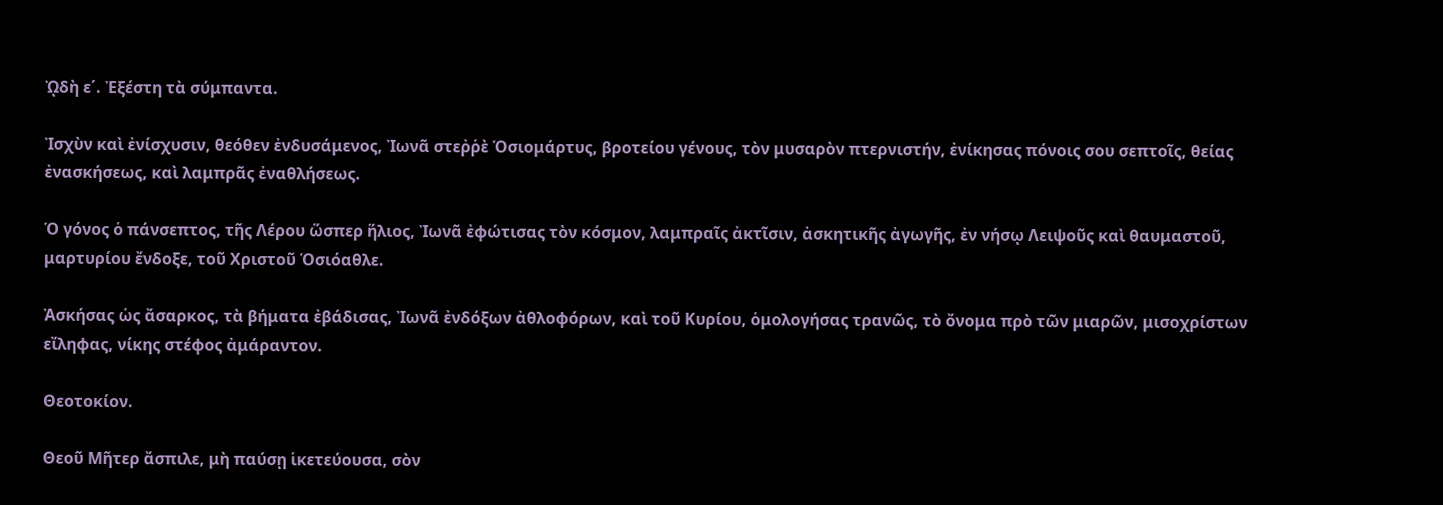ᾨδὴ ε΄. Ἐξέστη τὰ σύμπαντα.

Ἰσχὺν καὶ ἐνίσχυσιν, θεόθεν ἐνδυσάμενος, Ἰωνᾶ στεῤῥὲ Ὁσιομάρτυς, βροτείου γένους, τὸν μυσαρὸν πτερνιστήν, ἐνίκησας πόνοις σου σεπτοῖς, θείας ἐνασκήσεως, καὶ λαμπρᾶς ἐναθλήσεως.

Ὁ γόνος ὁ πάνσεπτος, τῆς Λέρου ὥσπερ ἥλιος, Ἰωνᾶ ἐφώτισας τὸν κόσμον, λαμπραῖς ἀκτῖσιν, ἀσκητικῆς ἀγωγῆς, ἐν νήσῳ Λειψοῦς καὶ θαυμαστοῦ, μαρτυρίου ἔνδοξε, τοῦ Χριστοῦ Ὁσιόαθλε.

Ἀσκήσας ὡς ἄσαρκος, τὰ βήματα ἐβάδισας, Ἰωνᾶ ἐνδόξων ἀθλοφόρων, καὶ τοῦ Κυρίου, ὁμολογήσας τρανῶς, τὸ ὄνομα πρὸ τῶν μιαρῶν, μισοχρίστων εἴληφας, νίκης στέφος ἀμάραντον.

Θεοτοκίον.

Θεοῦ Μῆτερ ἄσπιλε, μὴ παύσῃ ἱκετεύουσα, σὸν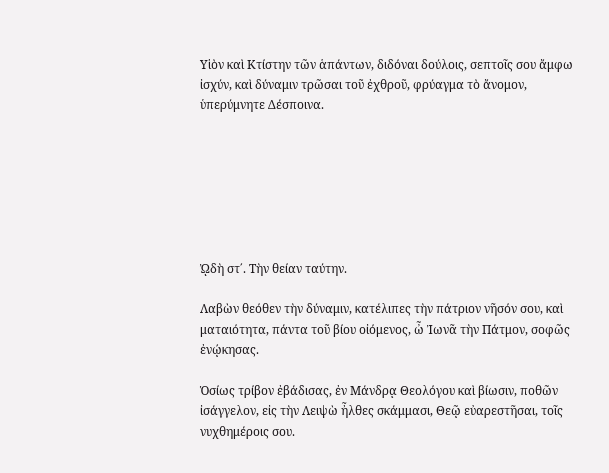Υἱὸν καὶ Κτίστην τῶν ἁπάντων, διδόναι δούλοις, σεπτοῖς σου ἄμφω ἰσχύν, καὶ δύναμιν τρῶσαι τοῦ ἐχθροῦ, φρύαγμα τὸ ἄνομον, ὑπερύμνητε Δέσποινα.







ᾨδὴ στ΄. Τὴν θείαν ταύτην.

Λαβὼν θεόθεν τὴν δύναμιν, κατέλιπες τὴν πάτριον νῆσόν σου, καὶ ματαιότητα, πάντα τοῦ βίου οἰόμενος, ὦ Ἰωνᾶ τὴν Πάτμον, σοφῶς ἐνῴκησας.

Ὁσίως τρίβον ἐβάδισας, ἐν Μάνδρᾳ Θεολόγου καὶ βίωσιν, ποθῶν ἰσάγγελον, εἰς τὴν Λειψὼ ἦλθες σκάμμασι, Θεῷ εὐαρεστῆσαι, τοῖς νυχθημέροις σου.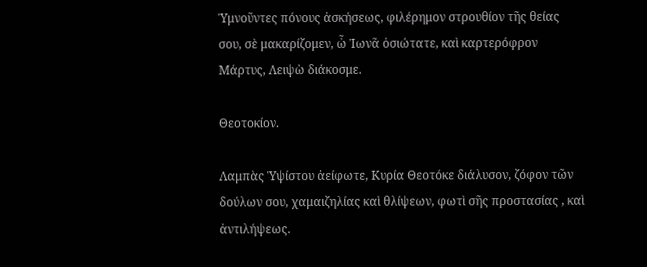Ὑμνοῦντες πόνους ἀσκήσεως, φιλέρημον στρουθίον τῆς θείας σου, σὲ μακαρίζομεν, ὦ Ἰωνᾶ ὁσιώτατε, καὶ καρτερόφρον Μάρτυς, Λειψὼ διάκοσμε.

Θεοτοκίον.

Λαμπὰς Ὑψίστου ἀείφωτε, Κυρία Θεοτόκε διάλυσον, ζόφον τῶν δούλων σου, χαμαιζηλίας καὶ θλίψεων, φωτὶ σῆς προστασίας , καὶ ἀντιλήψεως.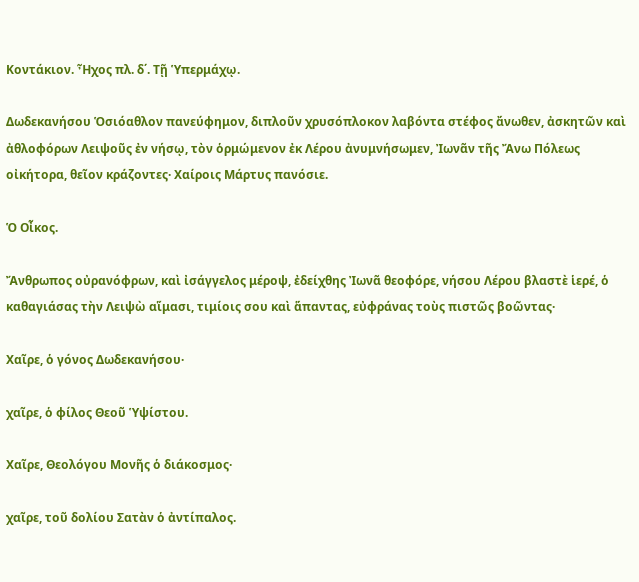Κοντάκιον. Ἦχος πλ. δ΄. Τῇ Ὑπερμάχῳ.

Δωδεκανήσου Ὁσιόαθλον πανεύφημον, διπλοῦν χρυσόπλοκον λαβόντα στέφος ἄνωθεν, ἀσκητῶν καὶ ἀθλοφόρων Λειψοῦς ἐν νήσῳ, τὸν ὁρμώμενον ἐκ Λέρου ἀνυμνήσωμεν, Ἰωνᾶν τῆς Ἄνω Πόλεως οἰκήτορα, θεῖον κράζοντες· Χαίροις Μάρτυς πανόσιε.

Ὁ Οἶκος.

Ἄνθρωπος οὐρανόφρων, καὶ ἰσάγγελος μέροψ, ἐδείχθης Ἰωνᾶ θεοφόρε, νήσου Λέρου βλαστὲ ἱερέ, ὁ καθαγιάσας τὴν Λειψὼ αἵμασι, τιμίοις σου καὶ ἅπαντας, εὐφράνας τοὺς πιστῶς βοῶντας·

Χαῖρε, ὁ γόνος Δωδεκανήσου·

χαῖρε, ὁ φίλος Θεοῦ Ὑψίστου.

Χαῖρε, Θεολόγου Μονῆς ὁ διάκοσμος·

χαῖρε, τοῦ δολίου Σατὰν ὁ ἀντίπαλος.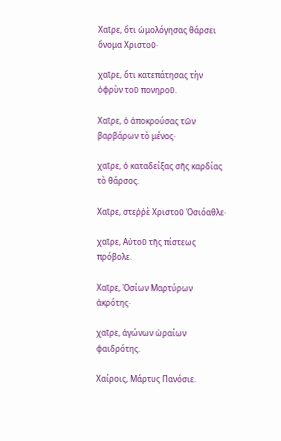Χαῖρε, ὅτι ὡμολόγησας θάρσει ὄνομα Χριστοῦ·

χαῖρε, ὅτι κατεπάτησας τὴν ὀφρὺν τοῦ πονηροῦ.

Χαῖρε, ὁ ἀποκρούσας τῶν βαρβάρων τὸ μένος·

χαῖρε, ὁ καταδείξας σῆς καρδίας τὸ θάρσος.

Χαῖρε, στεῤῥὲ Χριστοῦ Ὁσιόαθλε·

χαῖρε, Αὐτοῦ τῆς πίστεως πρόβολε.

Χαῖρε, Ὁσίων Μαρτύρων ἀκρότης·

χαῖρε, ἀγώνων ὡραίων φαιδρότης.

Χαίροις, Μάρτυς Πανόσιε.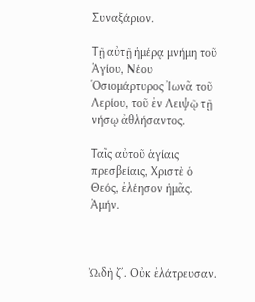Συναξάριον.

Τῇ αὐτῇ ἡμέρᾳ μνήμη τοῦ Ἁγίου, Νέου Ὁσιομάρτυρος Ἰωνᾶ τοῦ Λερίου, τοῦ ἐν Λειψῷ τῇ νήσῳ ἀθλήσαντος.

Ταῖς αὐτοῦ ἁγίαις πρεσβείαις, Χριστὲ ὁ Θεός, ἐλέησον ἡμᾶς. Ἀμήν.



ᾨδὴ ζ΄. Οὐκ ἐλάτρευσαν.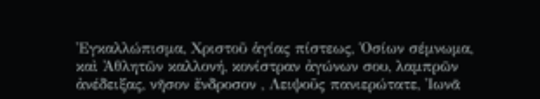Ἐγκαλλώπισμα, Χριστοῦ ἁγίας πίστεως, Ὁσίων σέμνωμα, καὶ Ἀθλητῶν καλλονή, κονίστραν ἀγώνων σου, λαμπρῶν ἀνέδειξας, νῆσον ἔνδροσον , Λειψοῦς πανιερώτατε, Ἰωνᾶ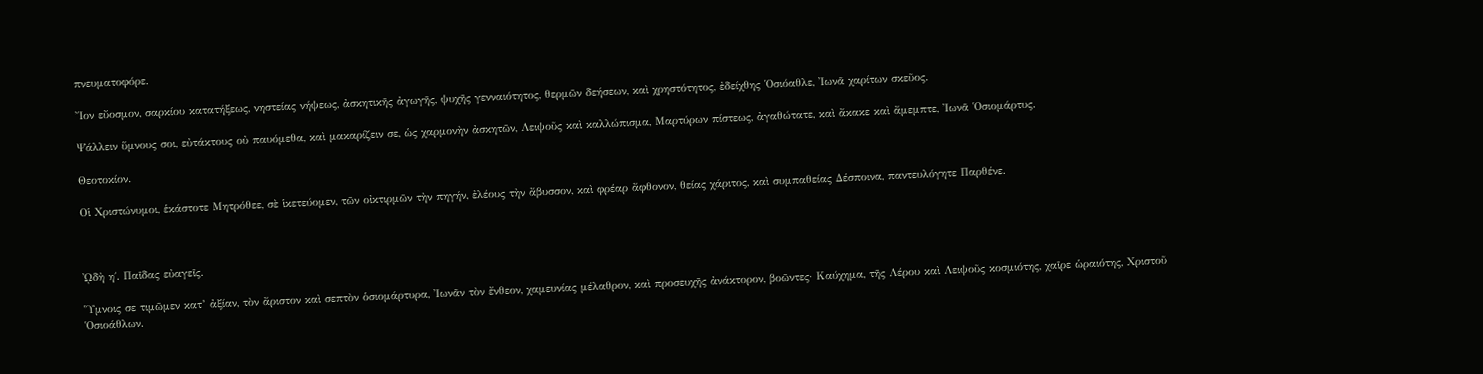πνευματοφόρε.

Ἴον εὔοσμον, σαρκίου κατατήξεως, νηστείας νήψεως, ἀσκητικῆς ἀγωγῆς, ψυχῆς γενναιότητος, θερμῶν δεήσεων, καὶ χρηστότητος, ἐδείχθης Ὁσιόαθλε, Ἰωνᾶ χαρίτων σκεῦος.

Ψάλλειν ὕμνους σοι, εὐτάκτους οὐ παυόμεθα, καὶ μακαρίζειν σε, ὡς χαρμονὴν ἀσκητῶν, Λειψοῦς καὶ καλλώπισμα, Μαρτύρων πίστεως, ἀγαθώτατε, καὶ ἄκακε καὶ ἄμεμπτε, Ἰωνᾶ Ὁσιομάρτυς.

Θεοτοκίον.

Οἱ Χριστώνυμοι, ἑκάστοτε Μητρόθεε, σὲ ἱκετεύομεν, τῶν οἰκτιρμῶν τὴν πηγήν, ἐλέους τὴν ἄβυσσον, καὶ φρέαρ ἄφθονον, θείας χάριτος, καὶ συμπαθείας Δέσποινα, παντευλόγητε Παρθένε.



ᾨδὴ η΄. Παῖδας εὐαγεῖς.

Ὕμνοις σε τιμῶμεν κατ’ ἀξίαν, τὸν ἄριστον καὶ σεπτὸν ὁσιομάρτυρα, Ἰωνᾶν τὸν ἔνθεον, χαμευνίας μέλαθρον, καὶ προσευχῆς ἀνάκτορον, βοῶντες· Καύχημα, τῆς Λέρου καὶ Λειψοῦς κοσμιότης, χαῖρε ὡραιότης, Χριστοῦ Ὁσιοάθλων.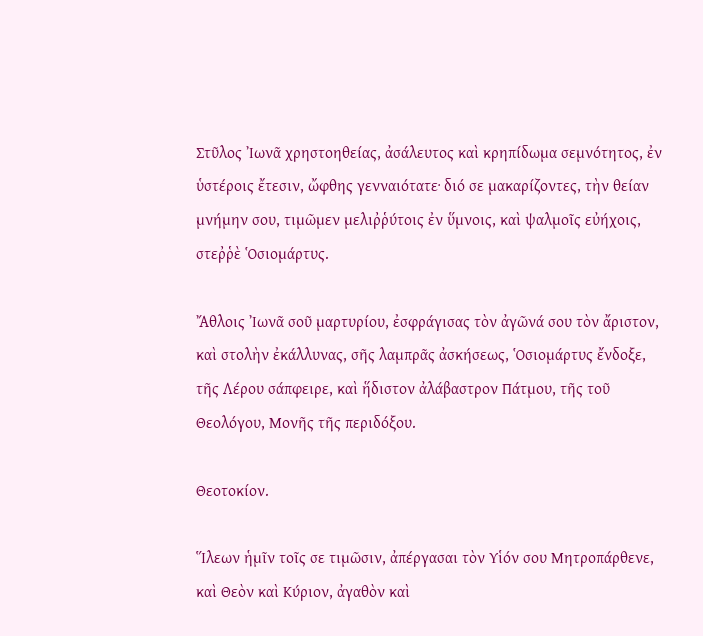Στῦλος Ἰωνᾶ χρηστοηθείας, ἀσάλευτος καὶ κρηπίδωμα σεμνότητος, ἐν ὑστέροις ἔτεσιν, ὤφθης γενναιότατε· διό σε μακαρίζοντες, τὴν θείαν μνήμην σου, τιμῶμεν μελιῤῥύτοις ἐν ὕμνοις, καὶ ψαλμοῖς εὐήχοις, στεῤῥὲ Ὁσιομάρτυς.

Ἄθλοις Ἰωνᾶ σοῦ μαρτυρίου, ἐσφράγισας τὸν ἀγῶνά σου τὸν ἄριστον, καὶ στολὴν ἐκάλλυνας, σῆς λαμπρᾶς ἀσκήσεως, Ὁσιομάρτυς ἔνδοξε, τῆς Λέρου σάπφειρε, καὶ ἥδιστον ἀλάβαστρον Πάτμου, τῆς τοῦ Θεολόγου, Μονῆς τῆς περιδόξου.

Θεοτοκίον.

Ἵλεων ἡμῖν τοῖς σε τιμῶσιν, ἀπέργασαι τὸν Υἱόν σου Μητροπάρθενε, καὶ Θεὸν καὶ Κύριον, ἀγαθὸν καὶ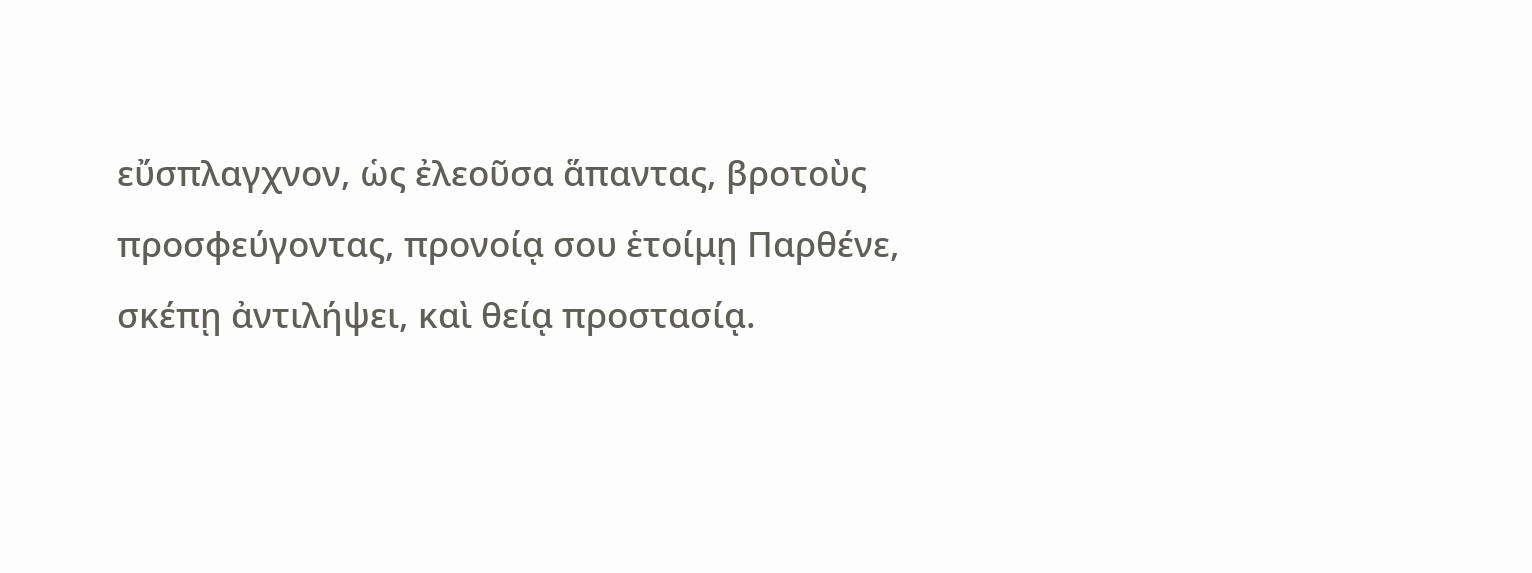εὔσπλαγχνον, ὡς ἐλεοῦσα ἅπαντας, βροτοὺς προσφεύγοντας, προνοίᾳ σου ἑτοίμῃ Παρθένε, σκέπῃ ἀντιλήψει, καὶ θείᾳ προστασίᾳ.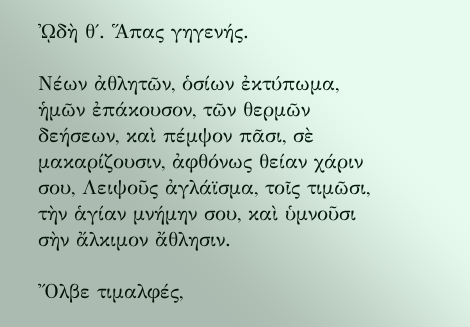ᾨδὴ θ΄. Ἅπας γηγενής.

Νέων ἀθλητῶν, ὁσίων ἐκτύπωμα, ἡμῶν ἐπάκουσον, τῶν θερμῶν δεήσεων, καὶ πέμψον πᾶσι, σὲ μακαρίζουσιν, ἀφθόνως θείαν χάριν σου, Λειψοῦς ἀγλάϊσμα, τοῖς τιμῶσι, τὴν ἁγίαν μνήμην σου, καὶ ὑμνοῦσι σὴν ἄλκιμον ἄθλησιν.

Ὄλβε τιμαλφές,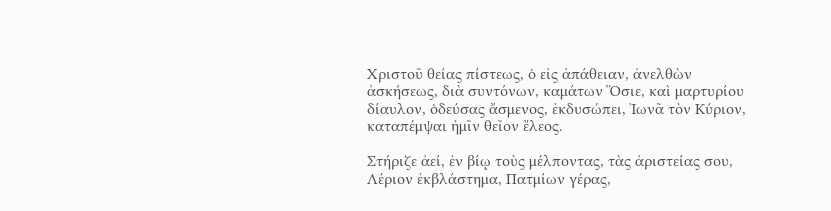Χριστοῦ θείας πίστεως, ὁ εἰς ἀπάθειαν, ἀνελθὼν ἀσκήσεως, διὰ συντόνων, καμάτων Ὅσιε, καὶ μαρτυρίου δίαυλον, ὁδεύσας ἄσμενος, ἐκδυσώπει, Ἰωνᾶ τὸν Κύριον, καταπέμψαι ἡμῖν θεῖον ἔλεος.

Στήριζε ἀεί, ἐν βίῳ τοὺς μέλποντας, τὰς ἀριστείας σου, Λέριον ἐκβλάστημα, Πατμίων γέρας,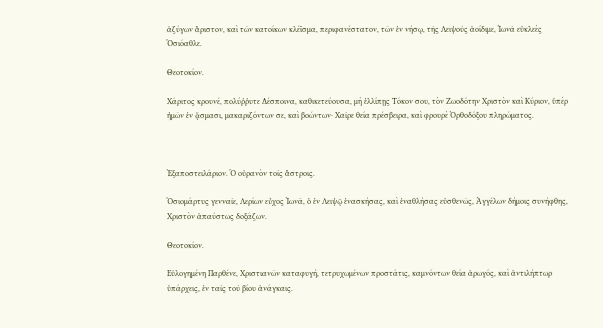ἀζύγων ἄριστον, καὶ τῶν κατοίκων κλέϊσμα, περιφανέστατον, τῶν ἐν νήσῳ, τῆς Λειψοῦς ἀοίδιμε, Ἰωνᾶ εὐκλεὲς Ὁσιόαθλε.

Θεοτοκίον.

Χάριτος κρουνέ, πολύῤῥυτε Δέσποινα, καθικετεύουσα, μὴ ἐλλίπῃς Τόκον σου, τὸν Ζωοδότην Χριστὸν καὶ Κύριον, ὑπὲρ ἡμῶν ἐν ᾄσμασι, μακαριζόντων σε, καὶ βοώντων· Χαῖρε θεία πρέσβειρα, καὶ φρουρὲ Ὀρθοδόξου πληρώματος.



Ἐξαποστειλάριον. Ὁ οὐρανὸν τοῖς ἄστροις.

Ὁσιομάρτυς γενναῖε, Λερίων εὖχος Ἰωνᾶ, ὁ ἐν Λειψῷ ἐνασκήσας, καὶ ἐναθλήσας εὐσθενῶς, Ἀγγέλων δήμοις συνήφθης, Χριστὸν ἀπαύστως δοξάζων.

Θεοτοκίον.

Εὐλογημένη Παρθένε, Χριστιανῶν καταφυγή, τετρυχωμένων προστάτις, καμνόντων θεία ἀρωγός, καὶ ἀντιλήπτωρ ὑπάρχεις, ἐν ταῖς τοῦ βίου ἀνάγκαις.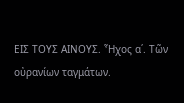ΕΙΣ ΤΟΥΣ ΑΙΝΟΥΣ. Ἦχος α΄. Τῶν οὐρανίων ταγμάτων.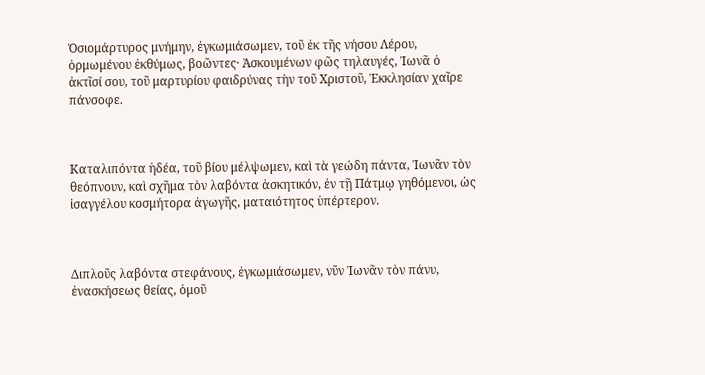Ὁσιομάρτυρος μνήμην, ἐγκωμιάσωμεν, τοῦ ἐκ τῆς νήσου Λέρου, ὁρμωμένου ἐκθύμως, βοῶντες· Ἀσκουμένων φῶς τηλαυγές, Ἰωνᾶ ὁ ἀκτῖσί σου, τοῦ μαρτυρίου φαιδρύνας τὴν τοῦ Χριστοῦ, Ἐκκλησίαν χαῖρε πάνσοφε.



Καταλιπόντα ἡδέα, τοῦ βίου μέλψωμεν, καὶ τὰ γεώδη πάντα, Ἰωνᾶν τὸν θεόπνουν, καὶ σχῆμα τὸν λαβόντα ἀσκητικόν, ἐν τῇ Πάτμῳ γηθόμενοι, ὡς ἰσαγγέλου κοσμήτορα ἀγωγῆς, ματαιότητος ὑπέρτερον.



Διπλοῦς λαβόντα στεφάνους, ἐγκωμιάσωμεν, νῦν Ἰωνᾶν τὸν πάνυ, ἐνασκήσεως θείας, ὁμοῦ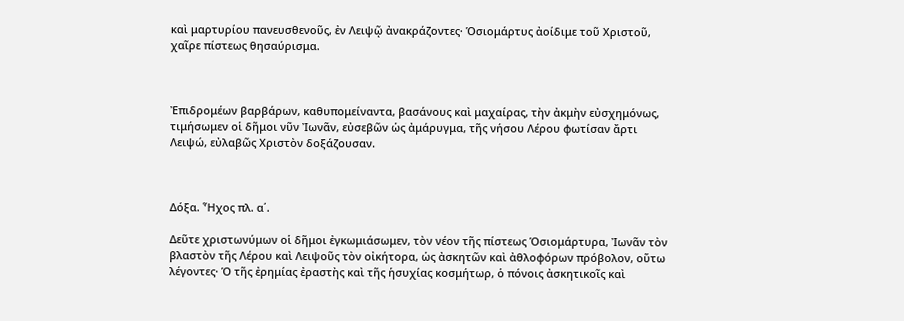καὶ μαρτυρίου πανευσθενοῦς, ἐν Λειψῷ ἀνακράζοντες· Ὁσιομάρτυς ἀοίδιμε τοῦ Χριστοῦ, χαῖρε πίστεως θησαύρισμα.



Ἐπιδρομέων βαρβάρων, καθυπομείναντα, βασάνους καὶ μαχαίρας, τὴν ἀκμὴν εὐσχημόνως, τιμήσωμεν οἱ δῆμοι νῦν Ἰωνᾶν, εὐσεβῶν ὡς ἀμάρυγμα, τῆς νήσου Λέρου φωτίσαν ἄρτι Λειψώ, εὐλαβῶς Χριστὸν δοξάζουσαν.



Δόξα. Ἦχος πλ. α΄.

Δεῦτε χριστωνύμων οἱ δῆμοι ἐγκωμιάσωμεν, τὸν νέον τῆς πίστεως Ὁσιομάρτυρα, Ἰωνᾶν τὸν βλαστὸν τῆς Λέρου καὶ Λειψοῦς τὸν οἰκήτορα, ὡς ἀσκητῶν καὶ ἀθλοφόρων πρόβολον, οὕτω λέγοντες· Ὁ τῆς ἐρημίας ἐραστὴς καὶ τῆς ἡσυχίας κοσμήτωρ, ὁ πόνοις ἀσκητικοῖς καὶ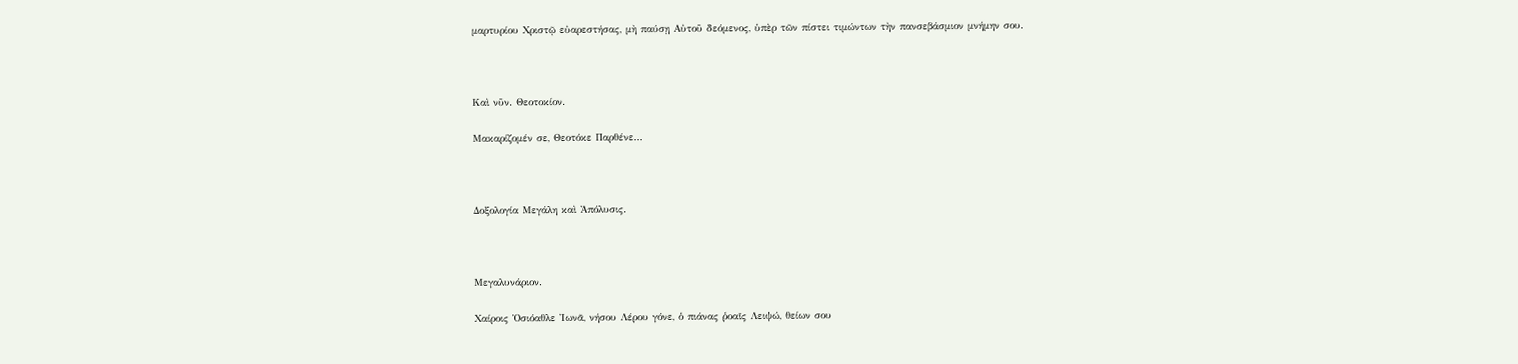μαρτυρίου Χριστῷ εὐαρεστήσας, μὴ παύσῃ Αὐτοῦ δεόμενος, ὑπὲρ τῶν πίστει τιμώντων τὴν πανσεβάσμιον μνήμην σου.



Καὶ νῦν. Θεοτοκίον.

Μακαρίζομέν σε, Θεοτόκε Παρθένε...



Δοξολογία Μεγάλη καὶ Ἀπόλυσις.



Μεγαλυνάριον.

Χαίροις Ὁσιόαθλε Ἰωνᾶ, νήσου Λέρου γόνε, ὁ πιάνας ῥοαῖς Λειψώ, θείων σου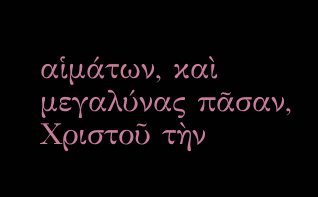αἱμάτων, καὶ μεγαλύνας πᾶσαν, Χριστοῦ τὴν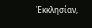Ἐκκλησίαν,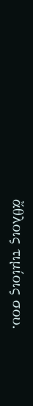ἄθλοις τιμίοις σου.